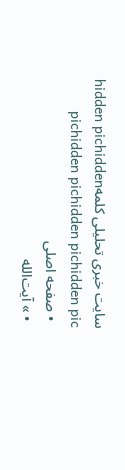سایت خبری تحلیلی کلمهhidden pichidden pichidden pichidden pichidden pic
  • صفحه اصلی
  • » آیت‌الله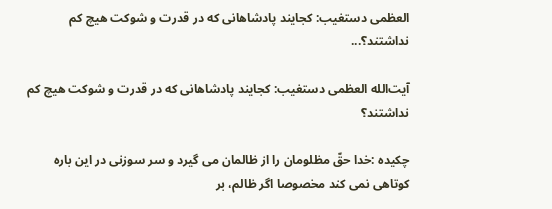العظمی دستغیب: کجایند پادشاهانی که در قدرت و شوکت هیچ کم نداشتند؟...

آیت‌الله العظمی دستغیب: کجایند پادشاهانی که در قدرت و شوکت هیچ کم نداشتند؟

چکیده :خدا حقّ مظلومان را از ظالمان می گیرد و سر سوزنی در این باره کوتاهی نمی کند مخصوصا اگر ظالم، بر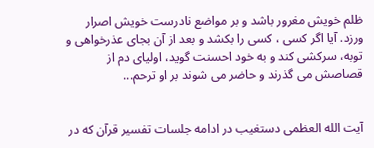ظلم خویش مغرور باشد و بر مواضع نادرست خویش اصرار ورزد. آیا اگر کسی ، کسی را بکشد و بعد از آن بجای عذرخواهی و توبه، سرکشی کند و به خود احسنت گوید، اولیای دم از قصاصش می گذرند و حاضر می شوند بر او ترحم...


آیت الله العظمی دستغیب در ادامه جلسات تفسیر قرآن که در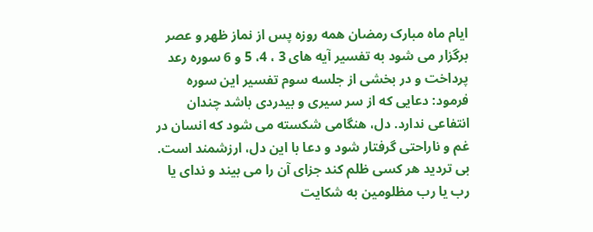ایام ماه مبارک رمضان همه روزه پس از نماز ظهر و عصر برگزار می شود به تفسیر آیه های 3 ، 4، 5 و 6 سوره رعد پرداخت و در بخشی از جلسه سوم تفسیر این سوره فرمود: دعايى كه از سر سيرى و بیدردى باشد چندان انتفاعى ندارد. دل، هنگامى شكسته مى شود كه انسان در غم و ناراحتى گرفتار شود و دعا با اين دل، ارزشمند است. بى ترديد هر كسى ظلم كند جزاى آن را مى بيند و نداى يا رب يا رب مظلومين به شكايت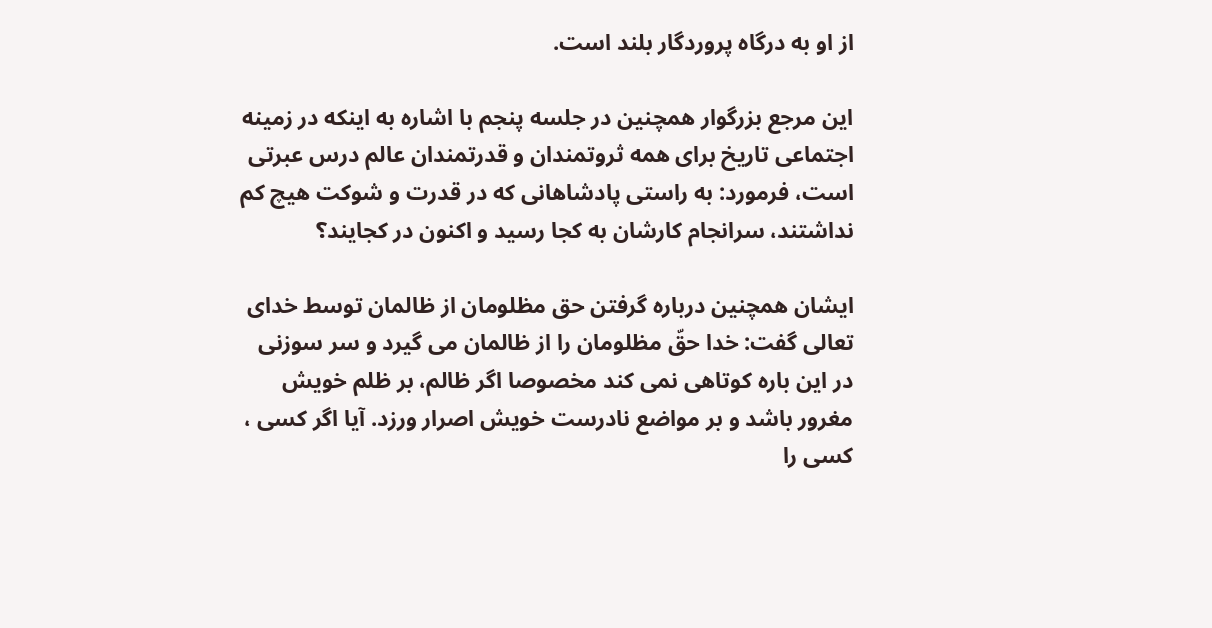از او به درگاه پروردگار بلند است.

این مرجع بزرگوار همچنین در جلسه پنجم با اشاره به اینکه در زمینه اجتماعی تاریخ برای همه ثروتمندان و قدرتمندان عالم درس عبرتی است، فرمورد: به راستی پادشاهانی که در قدرت و شوکت هیچ کم نداشتند، سرانجام کارشان به کجا رسید و اکنون در کجایند؟

ایشان همچنین درباره گرفتن حق مظلومان از ظالمان توسط خدای تعالی گفت: خدا حقّ مظلومان را از ظالمان می گیرد و سر سوزنی در این باره کوتاهی نمی کند مخصوصا اگر ظالم، بر ظلم خویش مغرور باشد و بر مواضع نادرست خویش اصرار ورزد. آیا اگر کسی ، کسی را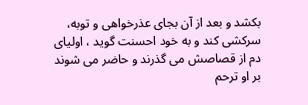بکشد و بعد از آن بجای عذرخواهی و توبه، سرکشی کند و به خود احسنت گوید ، اولیای دم از قصاصش می گذرند و حاضر می شوند بر او ترحم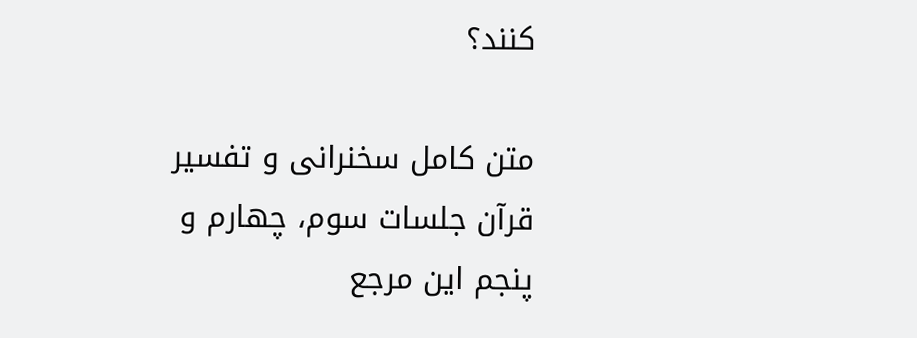کنند؟

متن کامل سخنرانی و تفسیر قرآن جلسات سوم، چهارم و پنجم این مرجع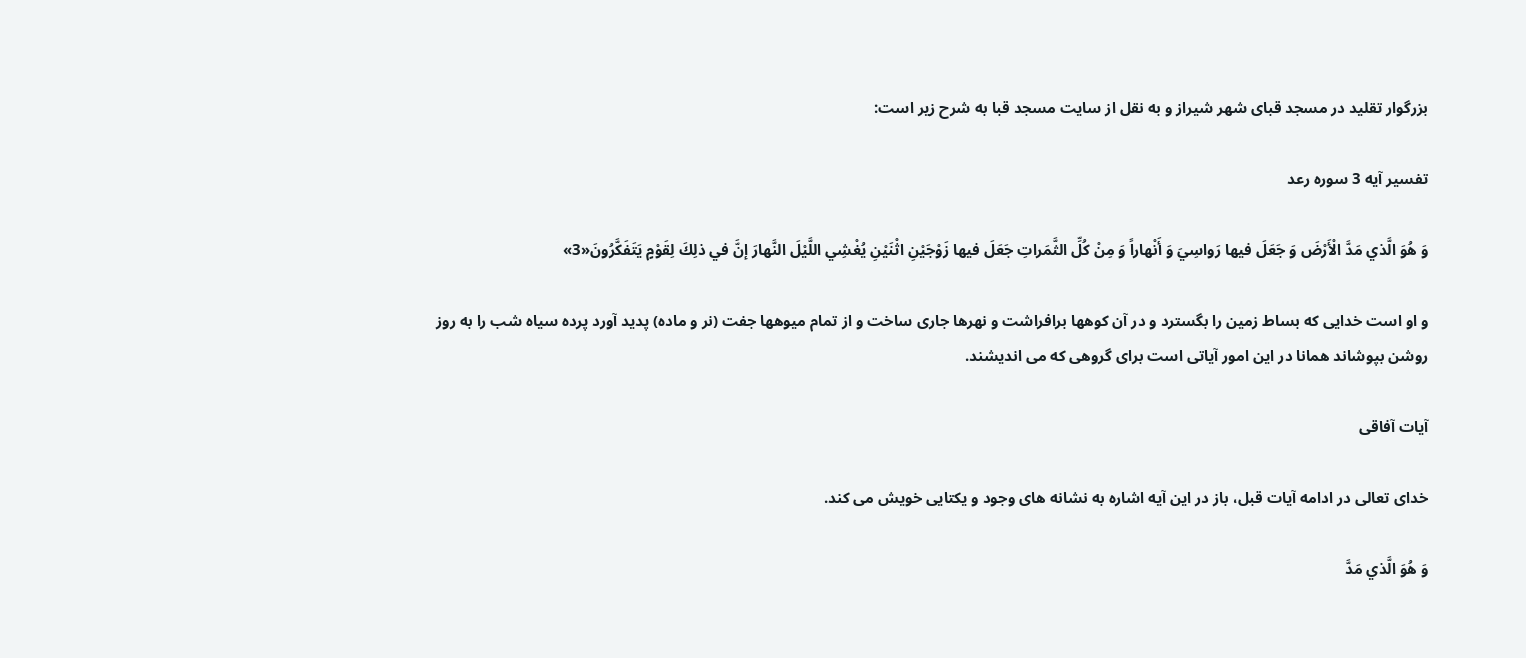بزرگوار تقلید در مسجد قبای شهر شیراز و به نقل از سایت مسجد قبا به شرح زیر است:

تفسیر آيه 3 سوره رعد

وَ هُوَ الَّذي مَدَّ الْأَرْضَ وَ جَعَلَ فيها رَواسِيَ وَ أَنْهاراً وَ مِنْ كُلِّ الثَّمَراتِ جَعَلَ فيها زَوْجَيْنِ اثْنَيْنِ يُغْشِي اللَّيْلَ النَّهارَ إنَّ في ذلِكَ لِقَوْمٍ يَتَفَكَّرُونَ«3»

و او است خدايى كه بساط زمين را بگسترد و در آن كوهها برافراشت و نهرها جارى ساخت و از تمام ميوهها جفت (نر و ماده) پديد آورد پرده سياه شب را به روز روشن بپوشاند همانا در اين امور آياتى است براى گروهى كه مى انديشند.

آيات آفاقى

خداى تعالى در ادامه آيات قبل، باز در اين آيه اشاره به نشانه هاى وجود و يكتايى خويش مى كند.

وَ هُوَ الَّذي مَدَّ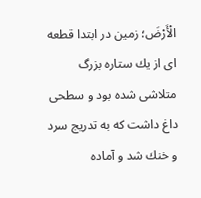الْأَرْضَ؛ زمين در ابتدا قطعه اى از يك ستاره بزرگ متلاشى شده بود و سطحى داغ داشت كه به تدريج سرد و خنك شد و آماده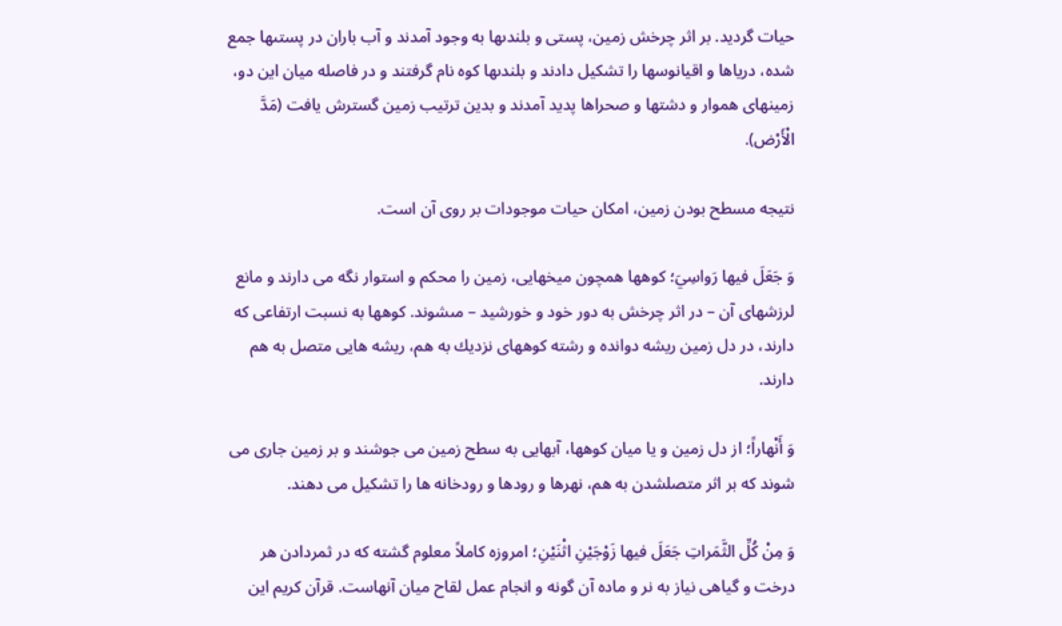حيات گرديد. بر اثر چرخش زمين، پستى و بلندىها به وجود آمدند و آب باران در پستىها جمع شده، درياها و اقيانوسها را تشكيل دادند و بلندىها كوه نام گرفتند و در فاصله ميان اين دو، زمينهاى هموار و دشتها و صحراها پديد آمدند و بدين ترتيب زمين گسترش يافت (مَدَّ الْأَرْض).

نتيجه مسطح بودن زمين، امكان حيات موجودات بر روى آن است.

وَ جَعَلَ فيها رَواسِيَ؛ كوهها همچون ميخهايى، زمين را محكم و استوار نگه مى دارند و مانع لرزشهاى آن – در اثر چرخش به دور خود و خورشيد – مىشوند. كوهها به نسبت ارتفاعى كه دارند، در دل زمين ريشه دوانده و رشته كوههاى نزديك به هم، ريشه هايى متصل به هم دارند.

وَ أَنْهاراً؛ از دل زمين و يا ميان كوهها، آبهايى به سطح زمين مى جوشند و بر زمين جارى مى شوند كه بر اثر متصلشدن به هم، نهرها و رودها و رودخانه ها را تشكيل مى دهند.

وَ مِنْ كُلِّ الثَّمَراتِ جَعَلَ فيها زَوْجَيْنِ اثْنَيْنِ؛ امروزه كاملاً معلوم گشته كه در ثمردادن هر درخت و گياهى نياز به نر و ماده آن گونه و انجام عمل لقاح ميان آنهاست. قرآن كريم اين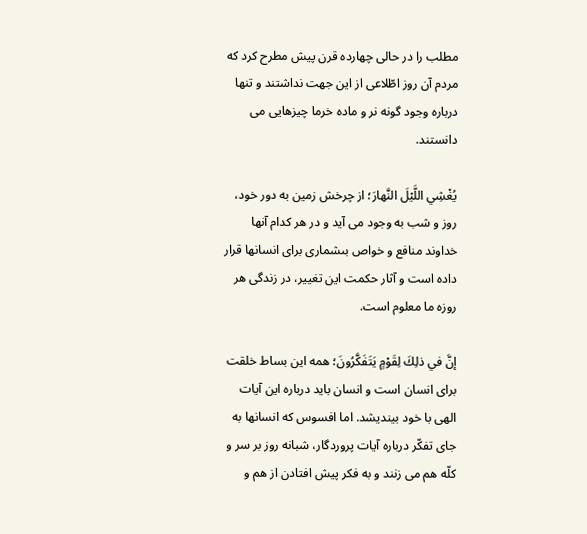مطلب را در حالى چهارده قرن پيش مطرح كرد كه مردم آن روز اطّلاعى از اين جهت نداشتند و تنها درباره وجود گونه نر و ماده خرما چيزهايى مى دانستند.

يُغْشِي اللَّيْلَ النَّهارَ؛ از چرخش زمين به دور خود، روز و شب به وجود مى آيد و در هر كدام آنها خداوند منافع و خواص بىشمارى براى انسانها قرار داده است و آثار حكمت اين تغيير، در زندگى هر روزه ما معلوم است.

إنَّ في ذلِكَ لِقَوْمٍ يَتَفَكَّرُونَ؛ همه اين بساط خلقت براى انسان است و انسان بايد درباره اين آيات الهى با خود بينديشد. اما افسوس كه انسانها به جاى تفكّر درباره آيات پروردگار، شبانه روز بر سر و كلّه هم مى زنند و به فكر پيش افتادن از هم و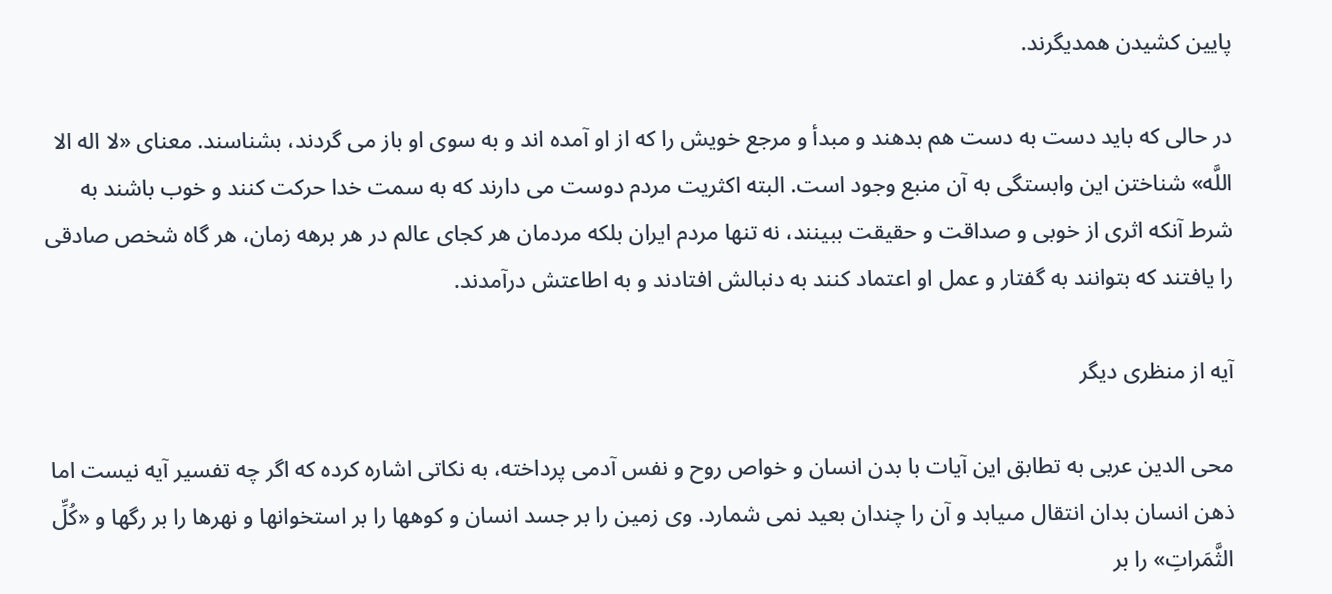پايين كشيدن همديگرند.

در حالى كه بايد دست به دست هم بدهند و مبدأ و مرجع خويش را كه از او آمده اند و به سوى او باز مى گردند، بشناسند. معناى «لا اله الا اللَّه» شناختن اين وابستگى به آن منبع وجود است. البته اكثريت مردم دوست مى دارند كه به سمت خدا حركت كنند و خوب باشند به شرط آنكه اثرى از خوبى و صداقت و حقيقت ببينند، نه تنها مردم ايران بلكه مردمان هر كجاى عالم در هر برهه زمان، هر گاه شخص صادقى را يافتند كه بتوانند به گفتار و عمل او اعتماد كنند به دنبالش افتادند و به اطاعتش درآمدند.

آيه از منظرى ديگر

محى الدين عربى به تطابق اين آيات با بدن انسان و خواص روح و نفس آدمى پرداخته، به نكاتى اشاره كرده كه اگر چه تفسير آيه نيست اما ذهن انسان بدان انتقال مىيابد و آن را چندان بعيد نمى شمارد. وى زمين را بر جسد انسان و كوهها را بر استخوانها و نهرها را بر رگها و «كُلِّ الثَّمَراتِ» را بر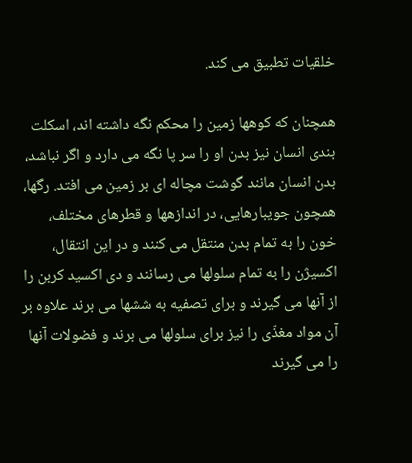خلقيات تطبيق مى كند.

همچنان كه كوهها زمين را محكم نگه داشته اند، اسكلت بندى انسان نيز بدن او را سر پا نگه مى دارد و اگر نباشد، بدن انسان مانند گوشت مچاله اى بر زمين مى افتد. رگها، همچون جويبارهايى، در اندازهها و قطرهاى مختلف، خون را به تمام بدن منتقل مى كنند و در اين انتقال، اكسيژن را به تمام سلولها مى رسانند و دى اكسيد كربن را از آنها مى گيرند و براى تصفيه به ششها مى برند علاوه بر آن مواد مغذّى را نيز براى سلولها مى برند و فضولات آنها را مى گيرند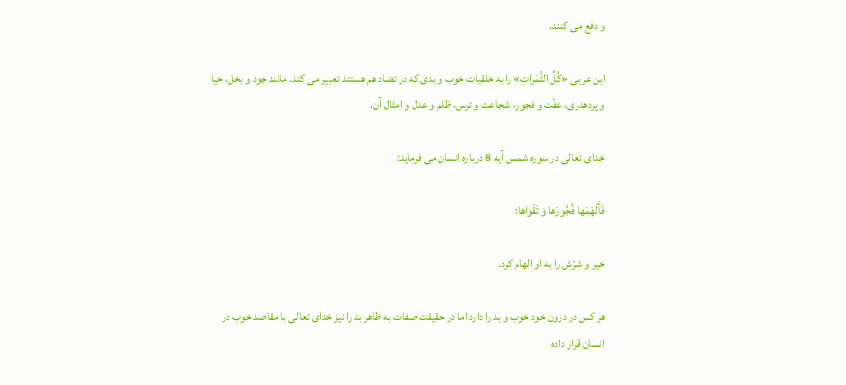و دفع مى كنند.

ابن عربى «كُلِّ الثَّمَراتِ» را به خلقيات خوب و بدى كه در تضاد هم هستند تعبير مى كند. مانند جود و بخل، حيا و پردهدرى، عفّت و فجور، شجاعت و ترس، ظلم و عدل و امثال آن.

خداى تعالى در سوره شمس آيه 8 درباره انسان مى فرمايد:

فَأَلْهَمَها فُجُورَها وَ تَقْواها:

خير و شرّش را به او الهام كرد.

هر كس در درون خود خوب و بد را دارد اما در حقيقت صفات به ظاهر بد را نيز خداى تعالى با مقاصد خوب در انسان قرار داده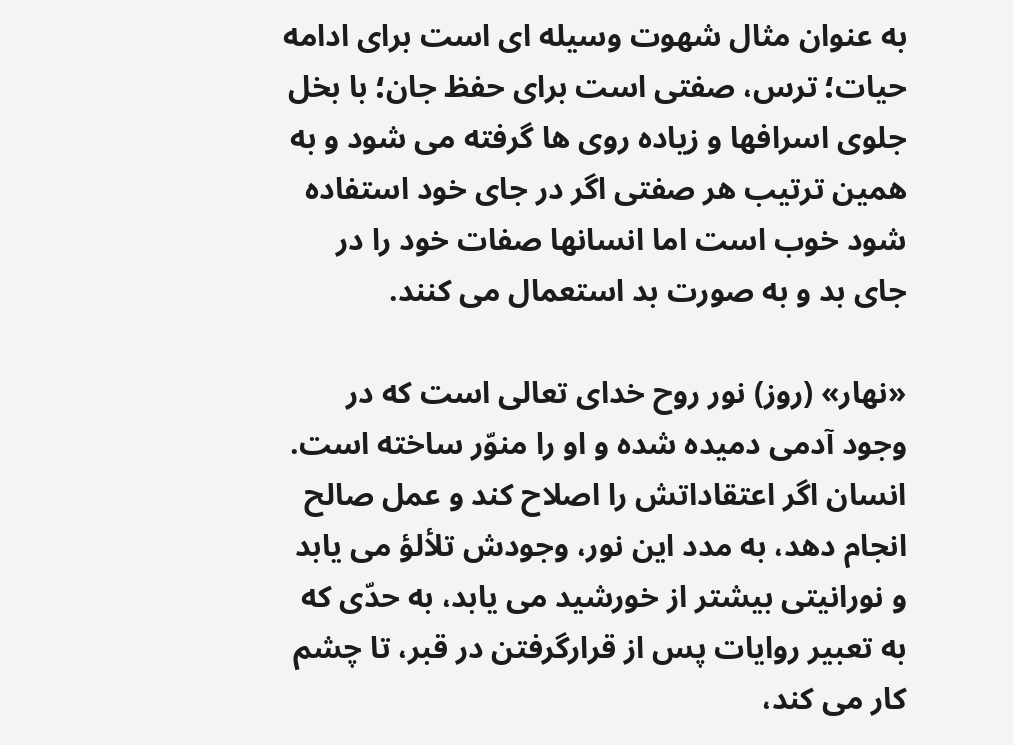به عنوان مثال شهوت وسيله اى است براى ادامه حيات؛ ترس، صفتى است براى حفظ جان؛ با بخل جلوى اسرافها و زياده روى ها گرفته مى شود و به همين ترتيب هر صفتى اگر در جاى خود استفاده شود خوب است اما انسانها صفات خود را در جاى بد و به صورت بد استعمال مى كنند.

«نهار» (روز) نور روح خداى تعالى است كه در وجود آدمى دميده شده و او را منوّر ساخته است. انسان اگر اعتقاداتش را اصلاح كند و عمل صالح انجام دهد، به مدد اين نور، وجودش تلألؤ مى يابد و نورانيتى بيشتر از خورشيد مى يابد، به حدّى كه به تعبير روايات پس از قرارگرفتن در قبر، تا چشم كار مى كند،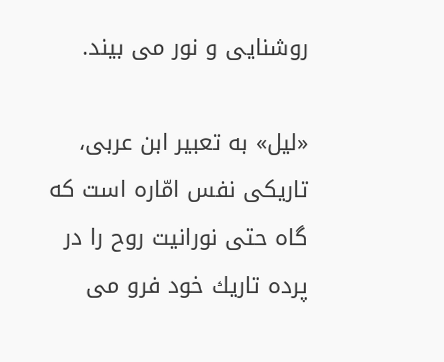روشنايى و نور مى بيند.

«ليل» به تعبير ابن عربى، تاريكى نفس امّاره است كه گاه حتى نورانيت روح را در پرده تاريك خود فرو مى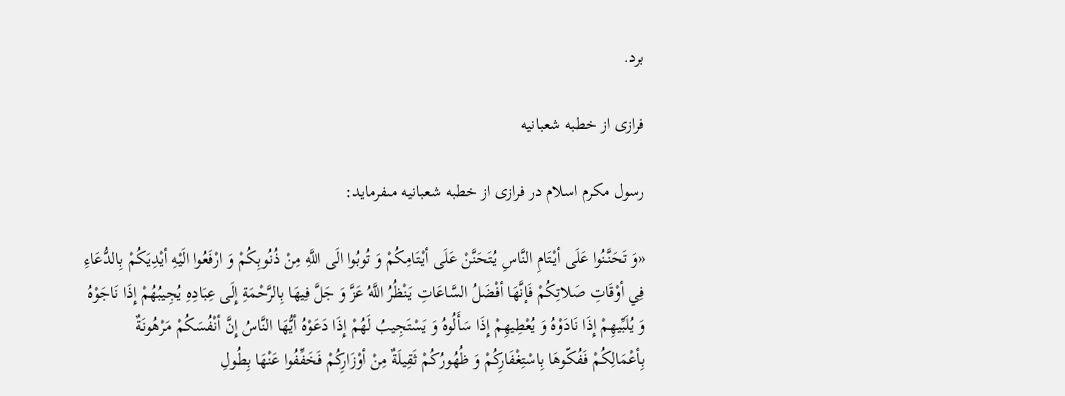برد.

فرازى از خطبه شعبانيه

رسول مكرم اسلام در فرازى از خطبه شعبانيه مىفرمايد:

«وَ تَحَنَّنُوا عَلَى أيْتَامِ النَّاسِ يُتَحَنَّنْ عَلَى أيْتَامِكُمْ وَ تُوبُوا الَى اللَّهِ مِنْ ذُنُوبِكُمْ وَ ارْفَعُوا الَيْهِ أيْدِيَكُمْ بِالدُّعَاءِ فِي أوْقَاتِ صَلاتِكُمْ فَإنَّهَا أفْضَلُ السَّاعَاتِ يَنْظُرُ اللَّهُ عَزَّ وَ جَلَّ فِيهَا بِالرَّحْمَةِ إِلَى عِبَادِهِ يُجِيبُهُمْ إِذَا نَاجَوْهُ وَ يُلَبِّيهِمْ إِذَا نَادَوْهُ وَ يُعْطِيهِمْ إِذَا سَأَلُوهُ وَ يَسْتَجِيبُ لَهُمْ إِذَا دَعَوْهُ أيُّهَا النَّاسُ إِنَّ أنْفُسَكُمْ مَرْهُونَةٌ بِأعْمَالِكُمْ فَفُكّوهَا بِاسْتِغْفَارِكُمْ وَ ظُهُورُكُمْ ثَقِيلَةٌ مِنْ أوْزَارِكُمْ فَخَفِّفُوا عَنْهَا بِطُولِ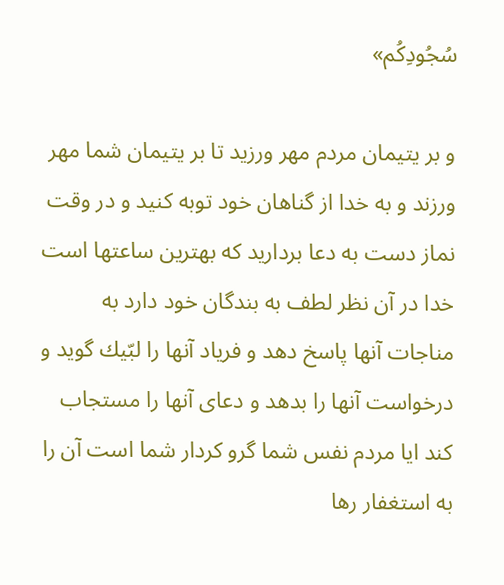سُجُودِكُم»

و بر يتيمان مردم مهر ورزيد تا بر يتيمان شما مهر ورزند و به خدا از گناهان خود توبه كنيد و در وقت نماز دست به دعا برداريد كه بهترين ساعتها است خدا در آن نظر لطف به بندگان خود دارد به مناجات آنها پاسخ دهد و فرياد آنها را لبّيك گويد و درخواست آنها را بدهد و دعاى آنها را مستجاب كند ايا مردم نفس شما گرو كردار شما است آن را به استغفار رها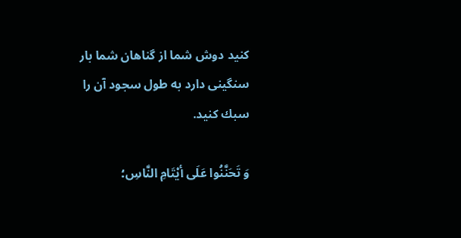كنيد دوش شما از گناهان شما بار سنگينى دارد به طول سجود آن را سبك كنيد.

وَ تَحَنَّنُوا عَلَى أيْتَامِ النَّاسِ؛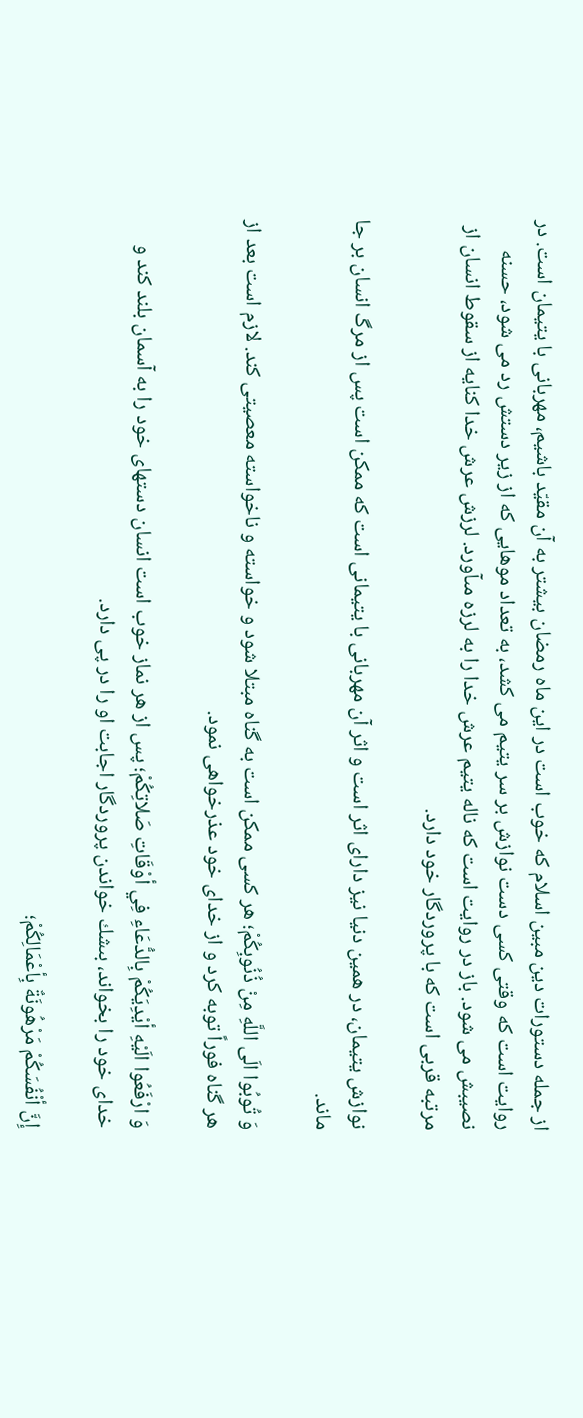از جمله دستورات دين مبين اسلام كه خوب است در اين ماه رمضان بيشتر به آن مقيّد باشيم، مهربانى با يتيمان است. در روايت است كه وقتى كسى دست نوازش بر سر يتيم مى كشد، به تعداد موهايى كه از زير دستش رد مى شود، حسنه نصيبش مى شود. باز در روايت است كه ناله يتيم عرش خدا را به لرزه مىآورد. لرزش عرش خدا كنايه از سقوط انسان از مرتبه قربى است كه با پروردگار خود دارد.

نوازش يتيمان، در همين دنيا نيز داراى اثر است و اثر آن مهربانى با يتيمانى است كه ممكن است پس از مرگ انسان بر جا ماند.

وَ تُوبُوا الَى اللَّهِ مِنْ ذُنُوبِكُمْ؛ هر كسى ممكن است به گناه مبتلا شود و خواسته و ناخواسته معصيتى كند. لازم است بعد از هر گناه فوراً توبه كرد و از خداى خود عذرخواهى نمود.

وَ ارْفَعُوا الَيْهِ أيْدِيَكُمْ بِالدُّعَاءِ فِي أوْقَاتِ صَلاتِكُمْ؛ پس از هر نماز خوب است انسان دستهاى خود را به آسمان بلند كند و خداى خود را بخواند، بىشك خواندن پروردگار اجابت او را در پى دارد.

إِنَّ أنْفُسَكُمْ مَرْهُونَةٌ بِأعْمَالِكُمْ؛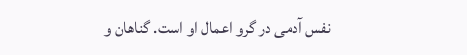نفس آدمى در گرو اعمال او است. گناهان و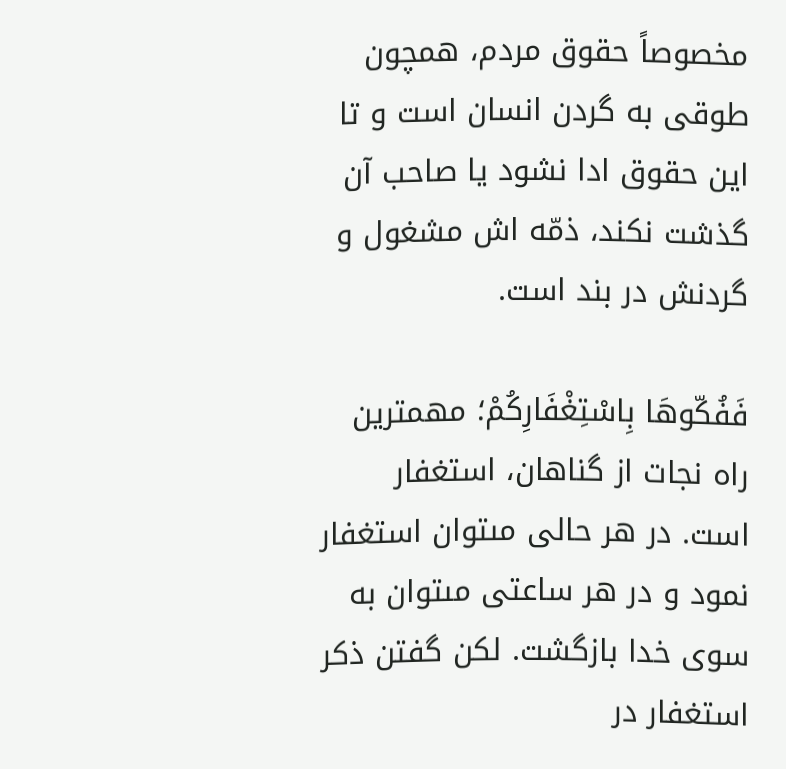مخصوصاً حقوق مردم، همچون طوقى به گردن انسان است و تا اين حقوق ادا نشود يا صاحب آن گذشت نكند، ذمّه اش مشغول و گردنش در بند است.

فَفُكّوهَا بِاسْتِغْفَارِكُمْ؛ مهمترين راه نجات از گناهان، استغفار است. در هر حالى مىتوان استغفار نمود و در هر ساعتى مىتوان به سوى خدا بازگشت. لكن گفتن ذكر استغفار در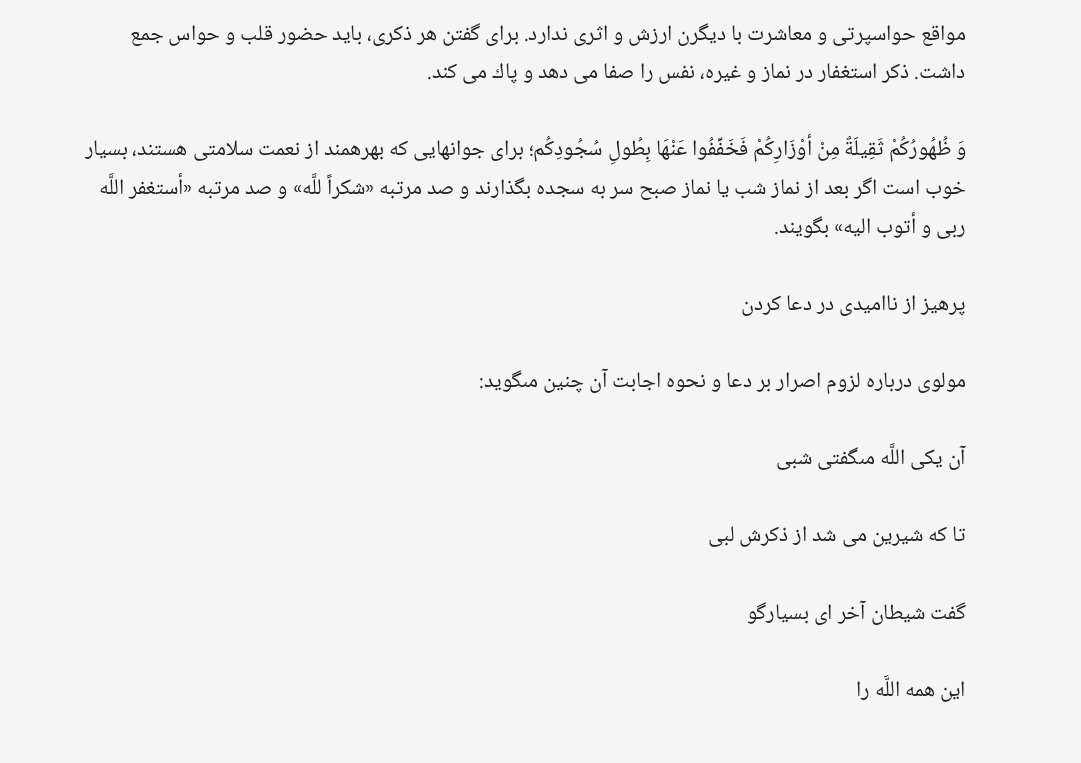مواقع حواسپرتى و معاشرت با ديگرن ارزش و اثرى ندارد. براى گفتن هر ذكرى، بايد حضور قلب و حواس جمع داشت. ذكر استغفار در نماز و غيره، نفس را صفا مى دهد و پاك مى كند.

وَ ظُهُورُكُمْ ثَقِيلَةٌ مِنْ أوْزَارِكُمْ فَخَفِّفُوا عَنْهَا بِطُولِ سُجُودِكُم؛ براى جوانهايى كه بهرهمند از نعمت سلامتى هستند، بسيار خوب است اگر بعد از نماز شب يا نماز صبح سر به سجده بگذارند و صد مرتبه «شكراً للَّه» و صد مرتبه «أستغفر اللَّه ربى و أتوب اليه» بگويند.

پرهيز از نااميدى در دعا كردن

مولوى درباره لزوم اصرار بر دعا و نحوه اجابت آن چنين مىگويد:

آن يكى اللَّه مىگفتى شبى

تا كه شيرين مى شد از ذكرش لبى

گفت شيطان آخر اى بسيارگو

اين همه اللَّه را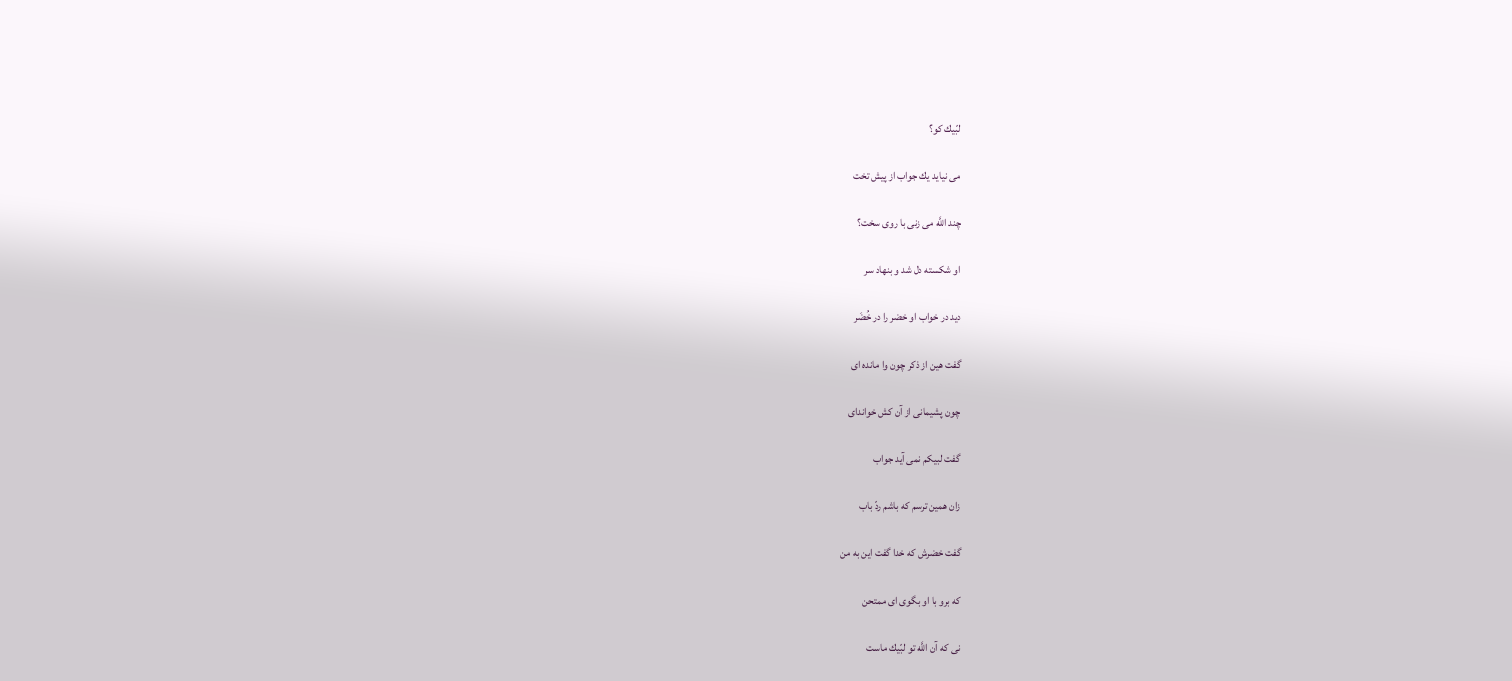لبّيك كو؟

مى نيايد يك جواب از پيش تخت

چند اللَّه مى زنى با روى سخت؟

او شكسته دل شد و بنهاد سر

ديد در خواب او خضر را در خُضَر

گفت هين از ذكر چون وا مانده اى

چون پشيمانى از آن كش خوانداى

گفت لبيكم نمى آيد جواب

زان همين ترسم كه باشم ردّ باب

گفت خضرش كه خدا گفت اين به من

كه برو با او بگوى اى ممتحن

نى كه آن اللَّه تو لبّيك ماست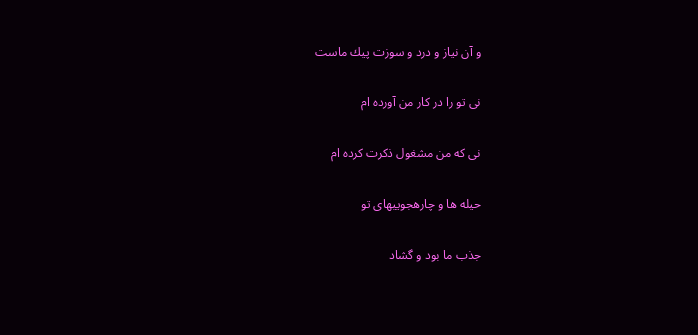و آن نياز و درد و سوزت پيك ماست

نى تو را در كار من آورده ام

نى كه من مشغول ذكرت كرده ام

حيله ها و چارهجوييهاى تو

جذب ما بود و گشاد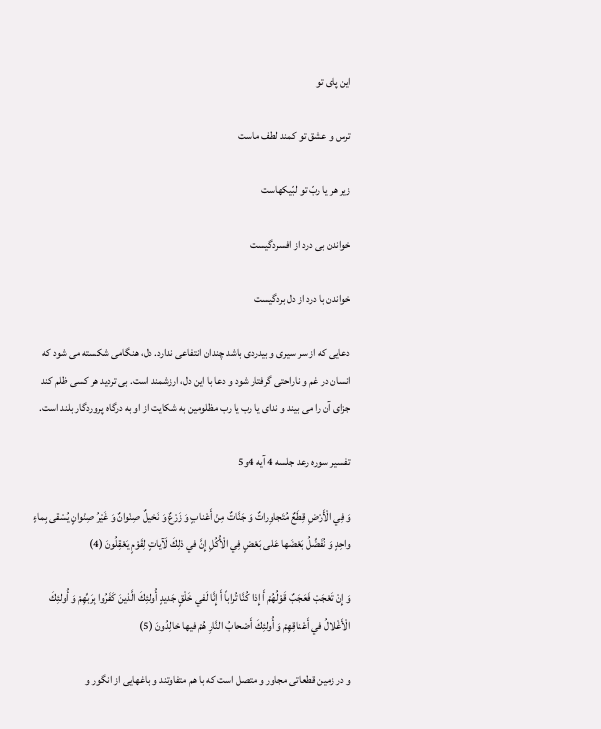اين پاى تو

ترس و عشق تو كمند لطف ماست

زير هر يا ربّ تو لبّيكهاست

خواندن بى درد از افسردگيست

خواندن با درد از دل بردگيست

دعايى كه از سر سيرى و بیدردى باشد چندان انتفاعى ندارد. دل، هنگامى شكسته مى شود كه انسان در غم و ناراحتى گرفتار شود و دعا با اين دل، ارزشمند است. بى ترديد هر كسى ظلم كند جزاى آن را مى بيند و نداى يا رب يا رب مظلومين به شكايت از او به درگاه پروردگار بلند است.

تفسیر سوره رعد جلسه 4 آیه 4و5

وَ فِي الْأَرْضِ قِطَعٌ مُتَجاوِراتٌ وَ جَنَّاتٌ مِنْ أَعْنابٍ وَ زَرْعٌ وَ نَخيلٌ صِنْوانٌ وَ غَيْرُ صِنْوانٍ يُسْقى بِماءٍ واحِدٍ وَ نُفَضِّلُ بَعْضَها عَلى بَعْضٍ فِي الْأُكُلِ إِنَّ في ذلِكَ لَآياتٍ لِقَوْمٍ يَعْقِلُونَ (4)

وَ إِنْ تَعْجَبْ فَعَجَبٌ قَوْلُهُمْ أَ إِذا كُنَّا تُراباً أَ إِنَّا لَفي خَلْقٍ جَديدٍ أُولئِكَ الَّذينَ كَفَرُوا بِرَبِّهِمْ وَ أُولئِكَ الْأَغْلالُ في أَعْناقِهِمْ وَ أُولئِكَ أَصْحابُ النَّارِ هُمْ فيها خالِدُونَ (5)

و در زمین قطعاتی مجاور و متصل است که با هم متفاوتند و باغهایی از انگور و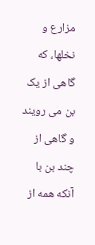مزارع و نخلها، که گاهی از یک بن می رویند و گاهی از چند بن با آنکه همه از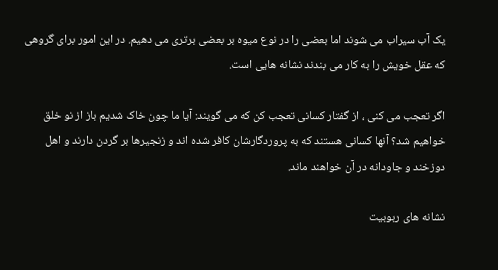یک آب سیراب می شوند اما بعضی را در نوع میوه بر بعضی برتری می دهیم. در این امور برای گروهی که عقل خویش را به کار می بندند نشانه هایی است.

اگر تعجب می کنی ، از گفتار کسانی تعجب کن که می گویند: آیا ما چون خاک شدیم باز از نو خلق خواهیم شد؟ آنها کسانی هستند که به پروردگارشان کافر شده اند و زنجیرها بر گردن دارند و اهل دوزخند و جاودانه در آن خواهند ماند.

نشانه های ربوبیت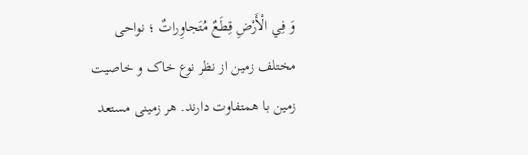وَ فِي الْأَرْضِ قِطَعٌ مُتَجاوِراتٌ ؛ نواحی مختلف زمین از نظر نوع خاک و خاصیت زمین با همتفاوت دارند. هر زمینی مستعد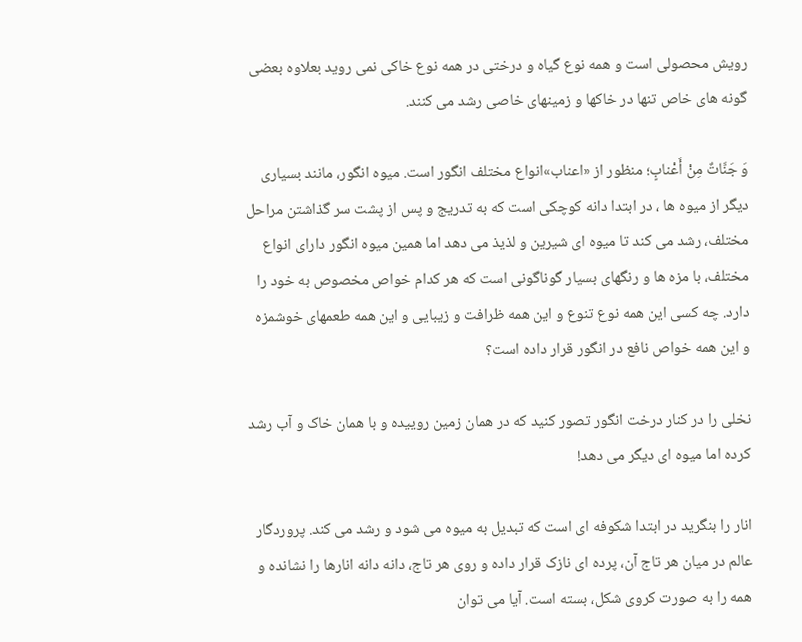رویش محصولی است و همه نوع گیاه و درختی در همه نوع خاکی نمی روید بعلاوه بعضی گونه های خاص تنها در خاکها و زمینهای خاصی رشد می کنند.

وَ جَنَّاتٌ مِنْ أَعْنابٍ؛ منظور از «اعناب»انواع مختلف انگور است. میوه انگور، مانند بسیاری دیگر از میوه ها ، در ابتدا دانه کوچکی است که به تدریج و پس از پشت سر گذاشتن مراحل مختلف، رشد می کند تا میوه ای شیرین و لذیذ می دهد اما همین میوه انگور دارای انواع مختلف، با مزه ها و رنگهای بسیار گوناگونی است که هر کدام خواص مخصوص به خود را دارد. چه کسی این همه نوع تنوع و این همه ظرافت و زیبایی و این همه طعمهای خوشمزه و این همه خواص نافع در انگور قرار داده است؟

نخلی را در کنار درخت انگور تصور کنید که در همان زمین روییده و با همان خاک و آب رشد کرده اما میوه ای دیگر می دهد!

انار را بنگرید در ابتدا شکوفه ای است که تبدیل به میوه می شود و رشد می کند. پروردگار عالم در میان هر تاج آن، پرده ای نازک قرار داده و روی هر تاج، دانه دانه انارها را نشانده و همه را به صورت کروی شکل، بسته است. آیا می توان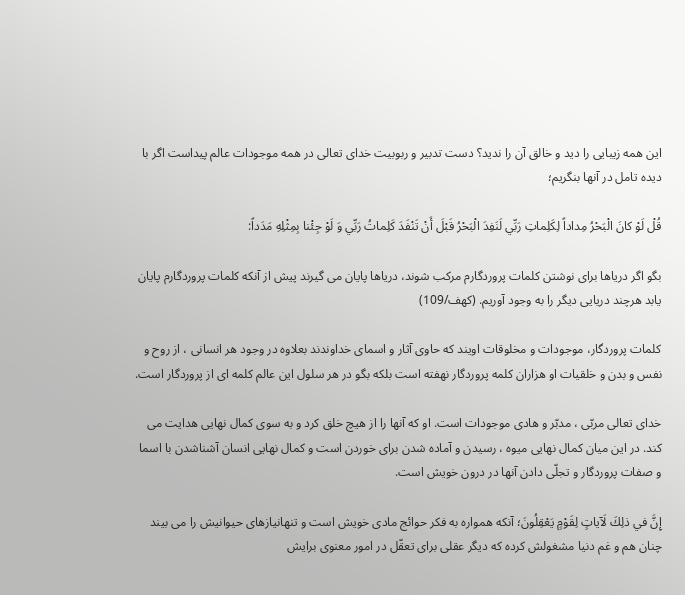این همه زیبایی را دید و خالق آن را ندید؟ دست تدبیر و ربوبیت خدای تعالی در همه موجودات عالم پیداست اگر با دیده تامل در آنها بنگریم؛

قُلْ لَوْ كانَ الْبَحْرُ مِداداً لِكَلِماتِ رَبِّي لَنَفِدَ الْبَحْرُ قَبْلَ أَنْ تَنْفَدَ كَلِماتُ رَبِّي وَ لَوْ جِئْنا بِمِثْلِهِ مَدَداً:

بگو اگر دریاها برای نوشتن کلمات پروردگارم مرکب شوند، دریاها پایان می گیرند پیش از آنکه کلمات پروردگارم پایان یابد هرچند دریایی دیگر را به وجود آوریم. (کهف/109)

کلمات پروردگار، موجودات و مخلوقات اویند که حاوی آثار و اسمای خداوندند بعلاوه در وجود هر انسانی ، از روح و نفس و بدن و خلقیات او هزاران کلمه پروردگار نهفته است بلکه بگو در هر سلول این عالم کلمه ای از پروردگار است.

خدای تعالی مربّی ، مدبّر و هادی موجودات است. او که آنها را از هیچ خلق کرد و به سوی کمال نهایی هدایت می کند. در این میان کمال نهایی میوه ، رسیدن و آماده شدن برای خوردن است و کمال نهایی انسان آشناشدن با اسما و صفات پروردگار و تجلّی دادن آنها در درون خویش است.

إِنَّ في ذلِكَ لَآياتٍ لِقَوْمٍ يَعْقِلُونَ؛ آنکه همواره به فکر حوائج مادی خویش است و تنهانیازهای حیوانیش را می بیند چنان هم و غم دنیا مشغولش کرده که دیگر عقلی برای تعقّل در امور معنوی برایش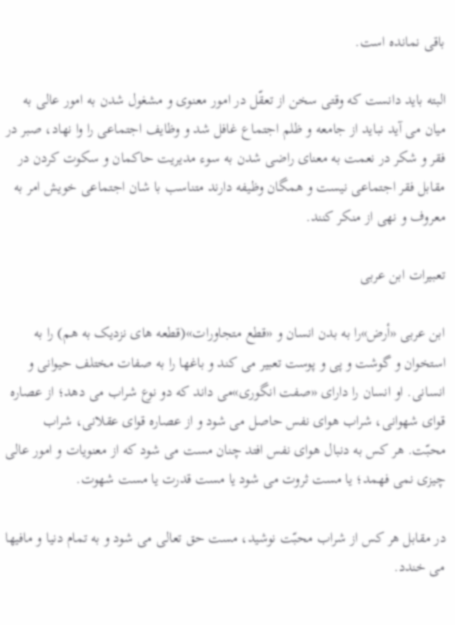باقی نمانده است.

البته باید دانست که وقتی سخن از تعقّل در امور معنوی و مشغول شدن به امور عالی به میان می آید نباید از جامعه و ظلم اجتماع غافل شد و وظایف اجتماعی را وا نهاد، صبر در فقر و شکر در نعمت به معنای راضی شدن به سوء مدیریت حاکمان و سکوت کردن در مقابل فقر اجتماعی نیست و همگان وظیفه دارند متناسب با شان اجتماعی خویش امر به معروف و نهی از منکر کنند.

تعبیرات ابن عربی

ابن عربی «أرض»را به بدن انسان و «قطع متجاورات»(قطعه های نزدیک به هم) را به استخوان و گوشت و پی و پوست تعبیر می کند و باغها را به صفات مختلف حیوانی و انسانی. او انسان را دارای «صفت انگوری»می داند که دو نوع شراب می دهد؛ از عصاره قوای شهوانی، شراب هوای نفس حاصل می شود و از عصاره قوای عقلانی، شراب محبّت. هر کس به دنبال هوای نفس افتد چنان مست می شود که از معنویات و امور عالی چیزی نمی فهمد؛ یا مست ثروت می شود یا مست قدرت یا مست شهوت.

در مقابل هر کس از شراب محبّت نوشید، مست حق تعالی می شود و به تمام دنیا و مافیها می خندد.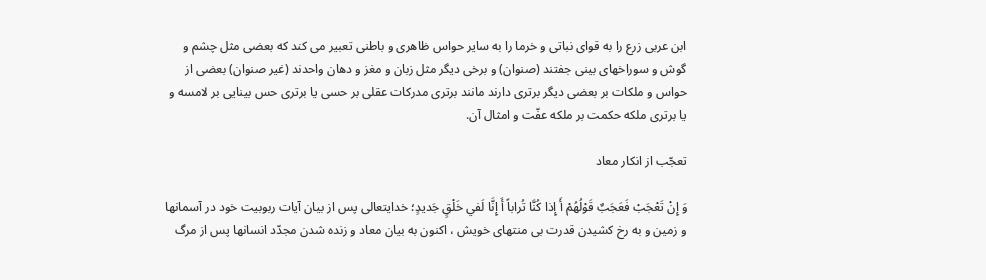ابن عربی زرع را به قوای نباتی و خرما را به سایر حواس ظاهری و باطنی تعبیر می کند که بعضی مثل چشم و گوش و سوراخهای بینی جفتند (صنوان) و برخی دیگر مثل زبان و مغز و دهان واحدند (غیر صنوان) بعضی از حواس و ملکات بر بعضی دیگر برتری دارند مانند برتری مدرکات عقلی بر حسی یا برتری حس بینایی بر لامسه و یا برتری ملکه حکمت بر ملکه عفّت و امثال آن.

تعجّب از انکار معاد

وَ إِنْ تَعْجَبْ فَعَجَبٌ قَوْلُهُمْ أَ إِذا كُنَّا تُراباً أَ إِنَّا لَفي خَلْقٍ جَديدٍ؛ خدایتعالی پس از بیان آیات ربوبیت خود در آسمانها و زمین و به رخ کشیدن قدرت بی منتهای خویش ، اکنون به بیان معاد و زنده شدن مجدّد انسانها پس از مرگ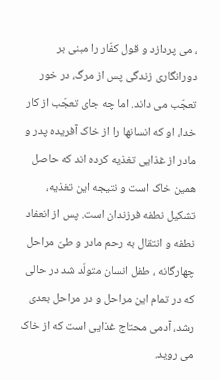، می پردازد و قول کفّار را مبنی بر دورانگاری زندگی پس از مرگ، در خور تعجّب می داند. اما چه جای تعجّب از کار خدا، او که انسانها را از خاک آفریده پدر و مادر از غذایی تغذیه کرده اند که حاصل همین خاک است و نتیجه این تغذیه، تشکیل نطفه فرزندان است. پس از انعفاد نطفه و انتقال به رحم مادر و طیّ مراحل چهارگانه ، طفل انسان متولّد شد در حالی که در تمام این مراحل و در مراحل بعدی رشد، آدمی محتاج غذایی است که از خاک می روید.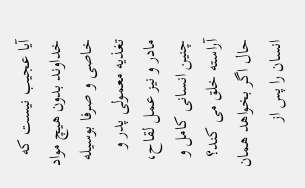آیا عجیب نیست که خداوند بدون هیچ مواد خاصی و صرفا بوسیله تغذیه معمولی پدر و مادر و نیز عمل لقاح، چنین انسانی کامل و آراسته خلق می کند؟ حال اگر بخواهد همان انسان را پس از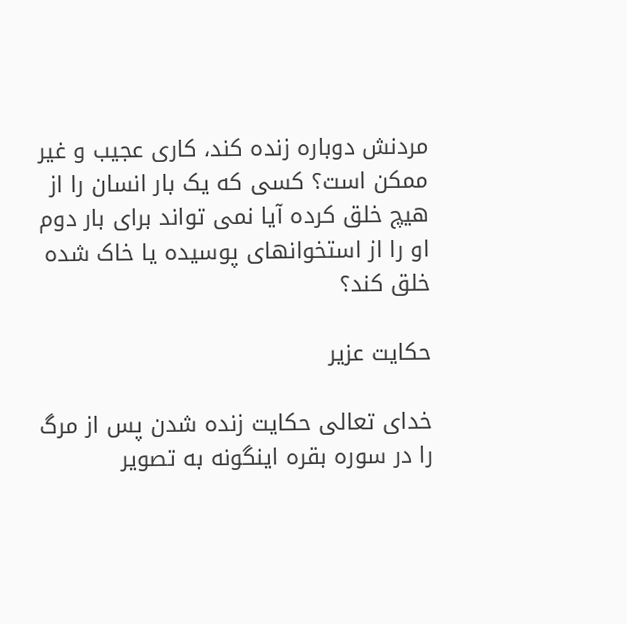مردنش دوباره زنده کند، کاری عجیب و غیر ممکن است؟ کسی که یک بار انسان را از هیچ خلق کرده آیا نمی تواند برای بار دوم او را از استخوانهای پوسیده یا خاک شده خلق کند؟

حکایت عزیر

خدای تعالی حکایت زنده شدن پس از مرگ را در سوره بقره اینگونه به تصویر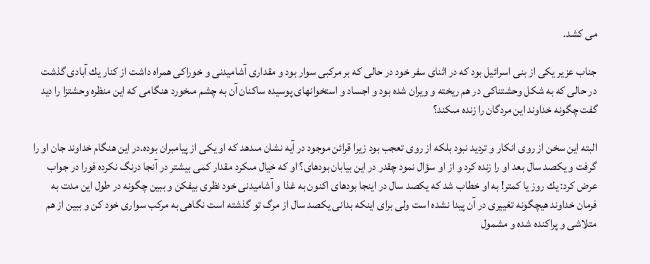می کشد.

جناب عزير يكى از بنى اسرائيل بود كه در اثناى سفر خود در حالى كه بر مركبى سوار بود و مقدارى آشاميدنى و خوراكى همراه داشت از كنار يك آبادى گذشت در حالى كه به شكل وحشتناكى در هم ريخته و ويران شده بود و اجساد و استخوانهاى پوسيده ساكنان آن به چشم مىخورد هنگامى كه اين منظره وحشتزا را ديد گفت چگونه خداوند اين مردگان را زنده مىكند؟

البته اين سخن از روى انكار و ترديد نبود بلكه از روى تعجب بود زيرا قرائن موجود در آيه نشان مىدهد كه او يكى از پيامبران بوده.در اين هنگام خداوند جان او را گرفت و يكصد سال بعد او را زنده كرد و از او سؤال نمود چقدر در اين بيابان بودهاى؟ او كه خيال مىكرد مقدار كمى بيشتر در آنجا درنگ نكرده فورا در جواب عرض كرد: يك روز يا كمتر! به او خطاب شد كه يكصد سال در اينجا بودهاى اكنون به غذا و آشاميدنى خود نظرى بيفكن و ببين چگونه در طول اين مدت به فرمان خداوند هيچگونه تغييرى در آن پيدا نشده است ولى براى اينكه بدانى يكصد سال از مرگ تو گذشته است نگاهى به مركب سوارى خود كن و ببين از هم متلاشى و پراكنده شده و مشمول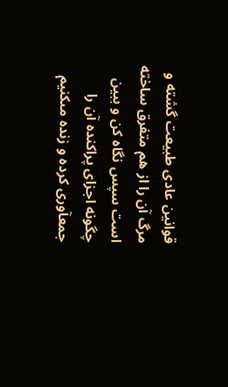قوانين عادى طبيعت گشته و مرگ آن را از هم متفرق ساخته است سپس نگاه كن و ببين چگونه اجزاى پراكنده آن را جمعآورى كرده و زنده مىكنيم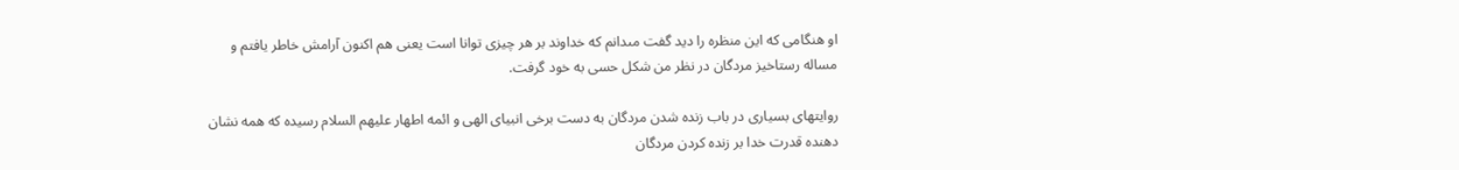او هنگامى كه اين منظره را ديد گفت مىدانم كه خداوند بر هر چيزى توانا است يعنى هم اكنون آرامش خاطر يافتم و مساله رستاخيز مردگان در نظر من شكل حسى به خود گرفت.

روایتهای بسیاری در باب زنده شدن مردگان به دست برخی انبیای الهی و ائمه اطهار علیهم السلام رسیده که همه نشان دهنده قدرت خدا بر زنده کردن مردگان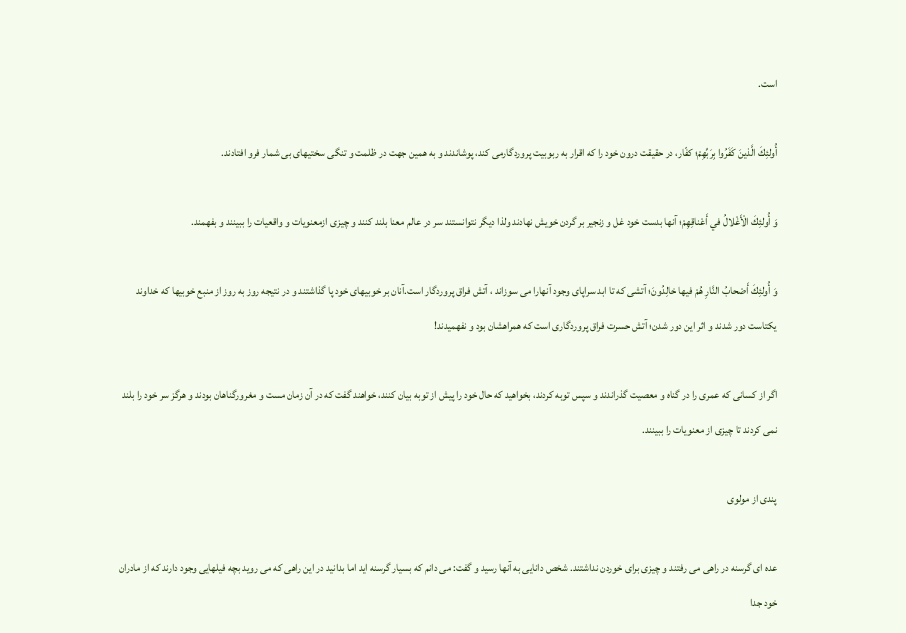است.

أُولئِكَ الَّذينَ كَفَرُوا بِرَبِّهِمْ؛ کفّار، در حقیقت درون خود را که اقرار به ربوبیت پروردگارمی کند، پوشاندند و به همین جهت در ظلمت و تنگی سختیهای بی شمار فرو افتادند.

وَ أُولئِكَ الْأَغْلالُ في أَعْناقِهِمْ؛ آنها بدست خود غل و زنجیر بر گردن خویش نهادند ولذا دیگر نتوانستند سر در عالم معنا بلند کنند و چیزی ازمعنویات و واقعیات را ببینند و بفهمند.

وَ أُولئِكَ أَصْحابُ النَّارِ هُمْ فيها خالِدُونَ؛ آتشی که تا ابد سراپای وجود آنهارا می سوزاند ، آتش فراق پروردگار است.آنان بر خوبیهای خود پا گذاشتند و در نتیجه روز به روز از منبع خوبیها که خداوند یکتاست دور شدند و اثر این دور شدن؛ آتش حسرت فراق پروردگاری است که همراهشان بود و نفهمیدند!

اگر از کسانی که عمری را در گناه و معصیت گذراندند و سپس توبه کردند، بخواهید که حال خود را پیش از توبه بیان کنند، خواهند گفت که در آن زمان مست و مغرورگناهان بودند و هرگز سر خود را بلند نمی کردند تا چیزی از معنویات را ببینند.

پندی از مولوی

عده ای گرسنه در راهی می رفتند و چیزی برای خوردن نداشتند. شخص دانایی به آنها رسید و گفت: می دانم که بسیار گرسنه اید اما بدانید در این راهی که می روید بچه فیلهایی وجود دارند که از مادران خود جدا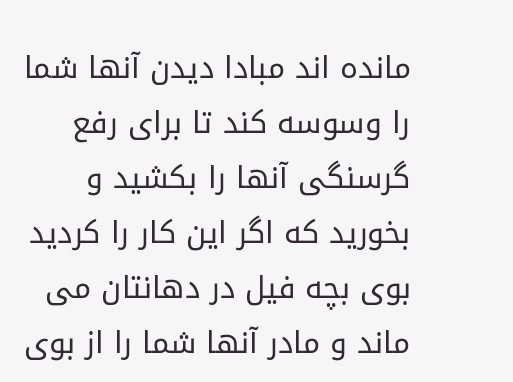مانده اند مبادا دیدن آنها شما را وسوسه کند تا برای رفع گرسنگی آنها را بکشید و بخورید که اگر این کار را کردید بوی بچه فیل در دهانتان می ماند و مادر آنها شما را از بوی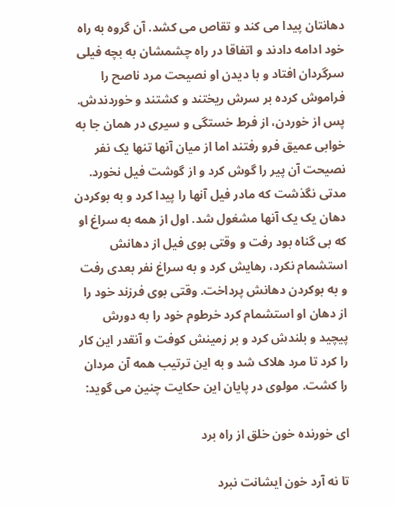دهانتان پیدا می کند و تقاص می کشد. آن گروه به راه خود ادامه دادند و اتفاقا در راه چشمشان به بچه فیلی سرگردان افتاد و با دیدن او نصیحت مرد ناصح را فراموش کرده بر سرش ریختند و کشتند و خوردندش. پس از خوردن، از فرط خستگی و سیری در همان جا به خوابی عمیق فرو رفتند اما از میان آنها تنها یک نفر نصیحت آن پیر را گوش کرد و از گوشت فیل نخورد. مدتی نگذشت که مادر فیل آنها را پیدا کرد و به بوکردن دهان یک یک آنها مشغول شد. اول از همه به سراغ او که بی گناه بود رفت و وقتی بوی فیل از دهانش استشمام نکرد، رهایش کرد و به سراغ نفر بعدی رفت و به بوکردن دهانش پرداخت. وقتی بوی فرزند خود را از دهان او استشمام کرد خرطوم خود را به دورش پیچید و بلندش کرد و بر زمینش کوفت و آنقدر این کار را کرد تا مرد هلاک شد و به این ترتیب همه آن مردان را کشت. مولوی در پایان این حکایت چنین می گوید:

ای خورنده خون خلق از راه برد

تا نه آرد خون ایشانت نبرد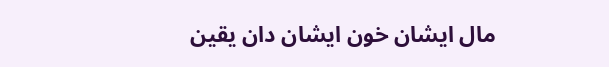مال ایشان خون ایشان دان یقین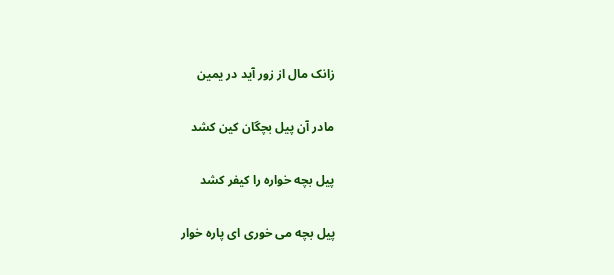زانک مال از زور آید در یمین

مادر آن پیل بچگان کین کشد

پیل بچه خواره را کیفر کشد

پیل بچه می خوری ای پاره خوار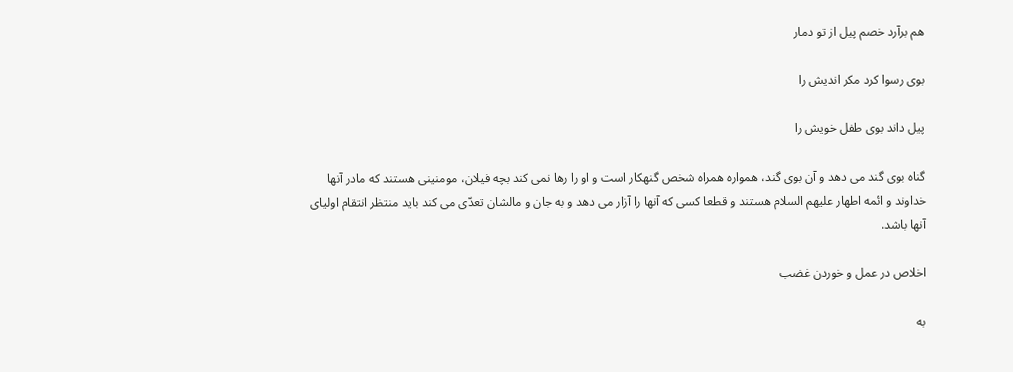هم برآرد خصم پیل از تو دمار

بوی رسوا کرد مکر اندیش را

پیل داند بوی طفل خویش را

گناه بوی گند می دهد و آن بوی گند، همواره همراه شخص گنهکار است و او را رها نمی کند بچه فیلان، مومنینی هستند که مادر آنها خداوند و ائمه اطهار علیهم السلام هستند و قطعا کسی که آنها را آزار می دهد و به جان و مالشان تعدّی می کند باید منتظر انتقام اولیای آنها باشد.

اخلاص در عمل و خوردن غضب

به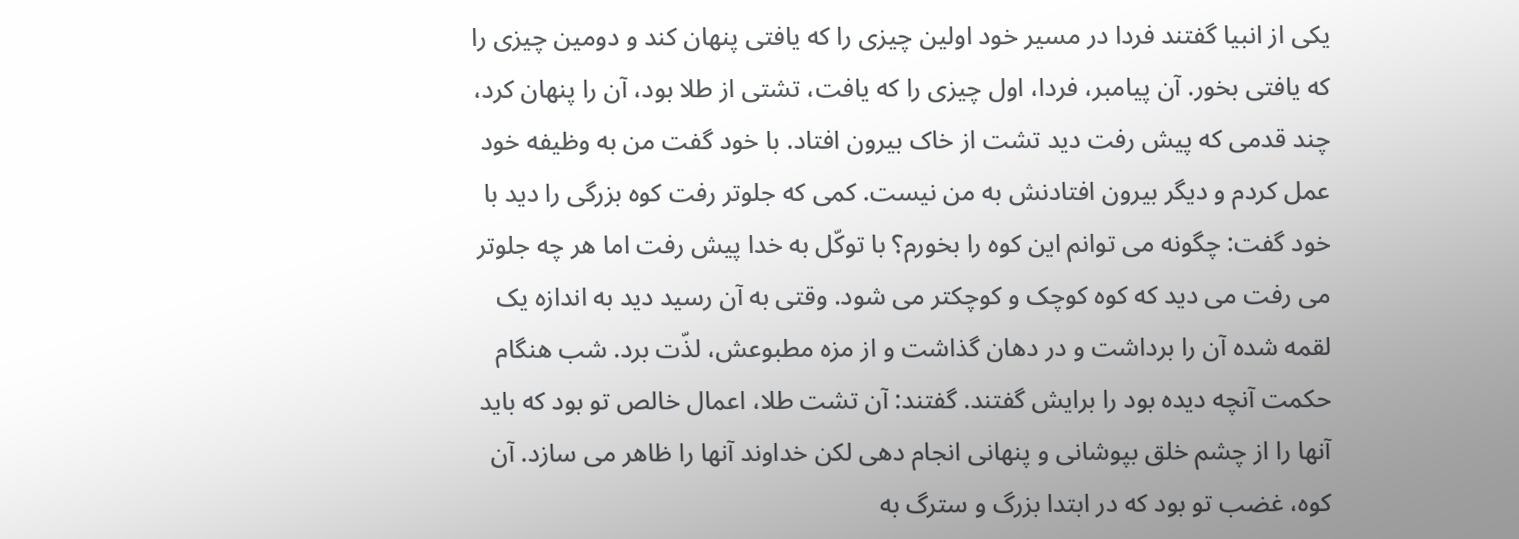یکی از انبیا گفتند فردا در مسیر خود اولین چیزی را که یافتی پنهان کند و دومین چیزی را که یافتی بخور. آن پیامبر، فردا، اول چیزی را که یافت، تشتی از طلا بود، آن را پنهان کرد، چند قدمی که پیش رفت دید تشت از خاک بیرون افتاد. با خود گفت من به وظیفه خود عمل کردم و دیگر بیرون افتادنش به من نیست. کمی که جلوتر رفت کوه بزرگی را دید با خود گفت: چگونه می توانم این کوه را بخورم؟ با توکّل به خدا پیش رفت اما هر چه جلوتر می رفت می دید که کوه کوچک و کوچکتر می شود. وقتی به آن رسید دید به اندازه یک لقمه شده آن را برداشت و در دهان گذاشت و از مزه مطبوعش، لذّت برد. شب هنگام حکمت آنچه دیده بود را برایش گفتند. گفتند: آن تشت طلا، اعمال خالص تو بود که باید آنها را از چشم خلق بپوشانی و پنهانی انجام دهی لکن خداوند آنها را ظاهر می سازد. آن کوه، غضب تو بود که در ابتدا بزرگ و سترگ به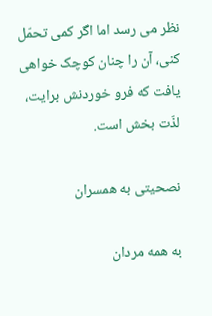نظر می رسد اما اگر کمی تحمّل کنی، آن را چنان کوچک خواهی یافت که فرو خوردنش برایت، لذّت بخش است.

نصحیتی به همسران

به همه مردان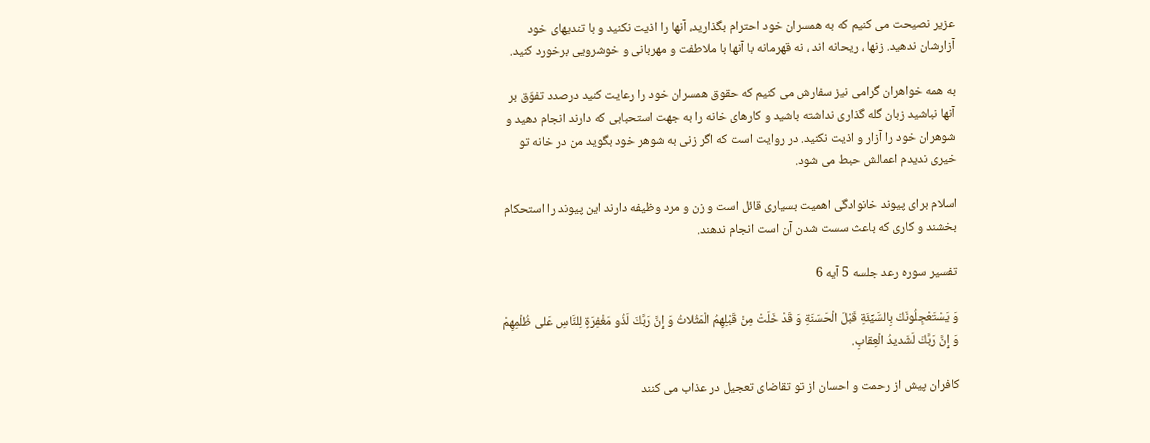عزیر نصیحت می کنیم که به همسران خود احترام بگذارید، آنها را اذیت نکنید و با تندیهای خود آزارشان ندهید. زنها ، ریحانه اند ، نه قهرمانه با آنها با ملاطفت و مهربانی و خوشرویی برخورد کنید.

به همه خواهران گرامی نیز سفارش می کنیم که حقوق همسران خود را رعایت کنید درصدد تفوّق بر آنها نباشید زبان گله گذاری نداشته باشید و کارهای خانه را به جهت استحبابی که دارند انجام دهید و شوهران خود را آزار و اذیت نکنید. در روایت است که اگر زنی به شوهر خود بگوید من در خانه تو خیری ندیدم اعمالش حبط می شود.

اسلام برای پیوند خانوادگی اهمیت بسیاری قائل است و زن و مرد وظیفه دارند این پیوند را استحکام بخشند و کاری که باعث سست شدن آن است انجام ندهند.

تفسیر سوره رعد جلسه 5 آیه 6

وَ يَسْتَعْجِلُونَكَ بِالسَّيِّئَةِ قَبْلَ الْحَسَنَةِ وَ قَدْ خَلَتْ مِنْ قَبْلِهِمُ الْمَثُلاتُ وَ إِنَّ رَبَّكَ لَذُو مَغْفِرَةٍ لِلنَّاسِ عَلى ظُلْمِهِمْ وَ إِنَّ رَبَّكَ لَشَديدُ الْعِقابِ.

کافران پیش از رحمت و احسان از تو تقاضای تعجیل در عذاب می کنند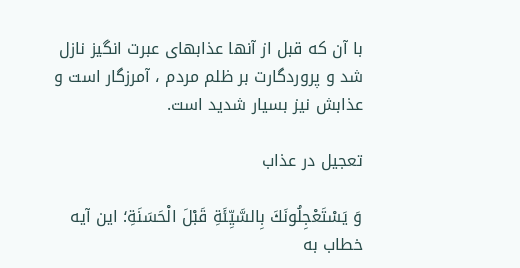با آن که قبل از آنها عذابهای عبرت انگیز نازل شد و پروردگارت بر ظلم مردم ، آمرزگار است و عذابش نیز بسیار شدید است.

تعجیل در عذاب

وَ يَسْتَعْجِلُونَكَ بِالسَّيِّئَةِ قَبْلَ الْحَسَنَةِ؛ این آیه خطاب به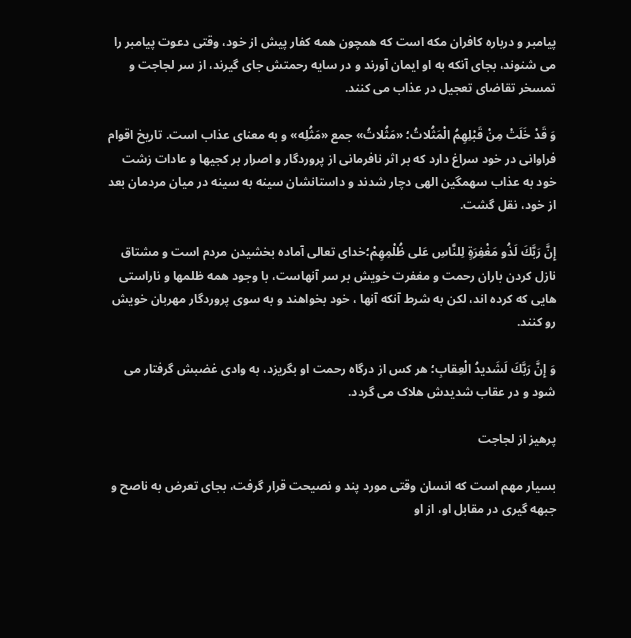پیامبر و درباره کافران مکه است که همچون همه کفار پیش از خود، وقتی دعوت پیامبر را می شنوند، بجای آنکه به او ایمان آورند و در سایه رحمتش جای گیرند، از سر لجاجت و تمسخر تقاضای تعجیل در عذاب می کنند.

وَ قَدْ خَلَتْ مِنْ قَبْلِهِمُ الْمَثُلاتُ؛ «مَثُلاتُ» جمع «مَثُلِه» و به معنای عذاب است. تاریخ اقوام فراوانی در خود سراغ دارد که بر اثر نافرمانی از پروردگار و اصرار بر کجیها و عادات زشت خود به عذاب سهمگین الهی دچار شدند و داستانشان سینه به سینه در میان مردمان بعد از خود، نقل گشت.

إِنَّ رَبَّكَ لَذُو مَغْفِرَةٍ لِلنَّاسِ عَلى ظُلْمِهِمْ؛خدای تعالی آماده بخشیدن مردم است و مشتاق نازل کردن باران رحمت و مغفرت خویش بر سر آنهاست، با وجود همه ظلمها و ناراستی هایی که کرده اند، لکن به شرط آنکه آنها ، خود بخواهند و به سوی پروردگار مهربان خویش رو کنند.

وَ إِنَّ رَبَّكَ لَشَديدُ الْعِقابِ؛ هر کس از درگاه رحمت او بگریزد، به وادی غضبش گرفتار می شود و در عقاب شدیدش هلاک می گردد.

پرهیز از لجاجت

بسیار مهم است که انسان وقتی مورد پند و نصیحت قرار گرفت، بجای تعرض به ناصح و جبهه گیری در مقابل او، از او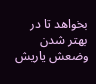بخواهد تا در بهتر شدن وضعش یاریش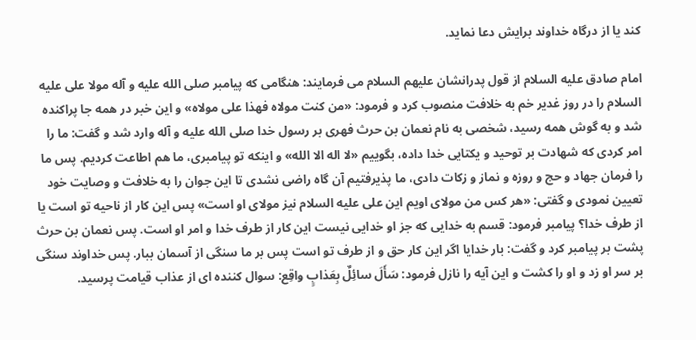کند یا از درگاه خداوند برایش دعا نماید.

امام صادق علیه السلام از قول پدرانشان علیهم السلام می فرمایند: هنگامی که پیامبر صلی الله علیه و آله مولا علی علیه السلام را در روز غدیر خم به خلافت منصوب کرد و فرمود: «من کنت مولاه فهذا علی مولاه» و این خبر در همه جا پراکنده شد و به گوش همه رسید، شخصی به نام نعمان بن حرث فهری بر رسول خدا صلی الله علیه و آله وارد شد و گفت: ما را امر کردی که شهادت بر توحید و یکتایی خدا داده، بگوییم «لا اله الا الله» و اینکه تو پیامبری، ما هم اطاعت کردیم. پس ما را فرمان جهاد و حج و روزه و نماز و زکات دادی، ما پذیرفتیم آن گاه راضی نشدی تا این جوان را به خلافت و وصایت خود تعیین نمودی و گفتی: «هر کس من مولای اویم این علی علیه السلام نیز مولای او است» پس این کار از ناحیه تو است یا از طرف خدا؟ پیامبر فرمود: قسم به خدایی که جز او خدایی نیست این کار از طرف خدا و امر او است. پس نعمان بن حرث پشت بر پیامبر کرد و گفت: بار خدایا اگر این کار حق و از طرف تو است پس بر ما سنگی از آسمان ببار. پس خداوند سنگی بر سر او زد و او را کشت و این آیه را نازل فرمود: سَأَلَ سائِلٌ بِعَذابٍ واقِع: سوال کننده ای از عذاب قیامت پرسید.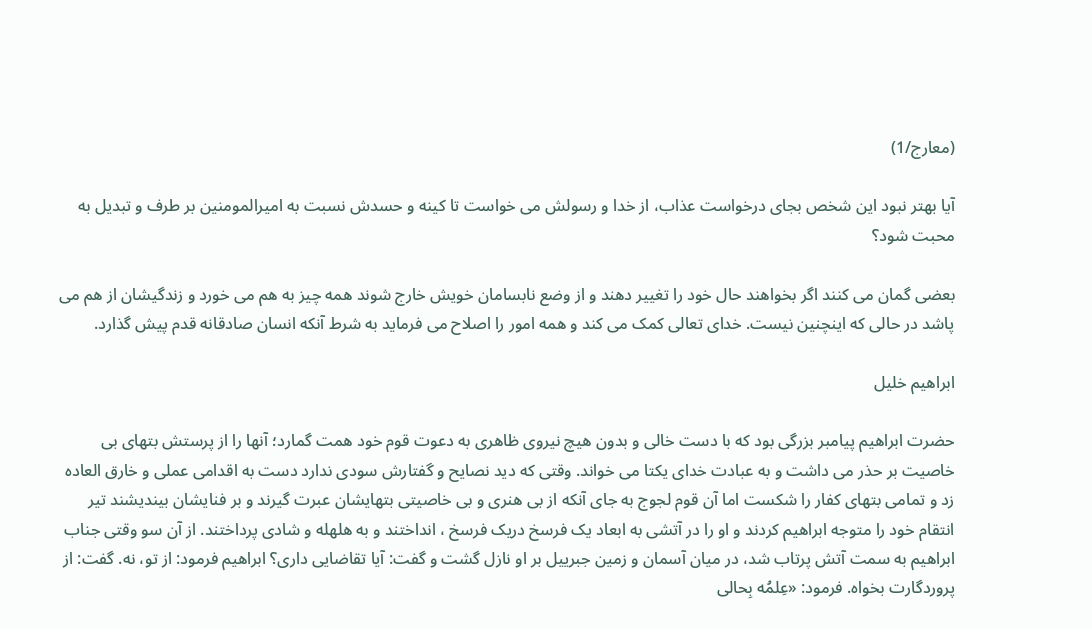(معارج/1)

آیا بهتر نبود این شخص بجای درخواست عذاب، از خدا و رسولش می خواست تا کینه و حسدش نسبت به امیرالمومنین بر طرف و تبدیل به محبت شود؟

بعضی گمان می کنند اگر بخواهند حال خود را تغییر دهند و از وضع نابسامان خویش خارج شوند همه چیز به هم می خورد و زندگیشان از هم می پاشد در حالی که اینچنین نیست. خدای تعالی کمک می کند و همه امور را اصلاح می فرماید به شرط آنکه انسان صادقانه قدم پیش گذارد.

ابراهیم خلیل

حضرت ابراهیم پیامبر بزرگی بود که با دست خالی و بدون هیچ نیروی ظاهری به دعوت قوم خود همت گمارد؛ آنها را از پرستش بتهای بی خاصیت بر حذر می داشت و به عبادت خدای یکتا می خواند. وقتی که دید نصایح و گفتارش سودی ندارد دست به اقدامی عملی و خارق العاده زد و تمامی بتهای کفار را شکست اما آن قوم لجوج به جای آنکه از بی هنری و بی خاصیتی بتهایشان عبرت گیرند و بر فنایشان بیندیشند تیر انتقام خود را متوجه ابراهیم کردند و او را در آتشی به ابعاد یک فرسخ دریک فرسخ ، انداختند و به هلهله و شادی پرداختند. از آن سو وقتی جناب ابراهیم به سمت آتش پرتاب شد، در میان آسمان و زمین جبرییل بر او نازل گشت و گفت: آیا تقاضایی داری؟ ابراهیم فرمود: از تو، نه. گفت: از پروردگارت بخواه. فرمود: «عِلمُه بِحالی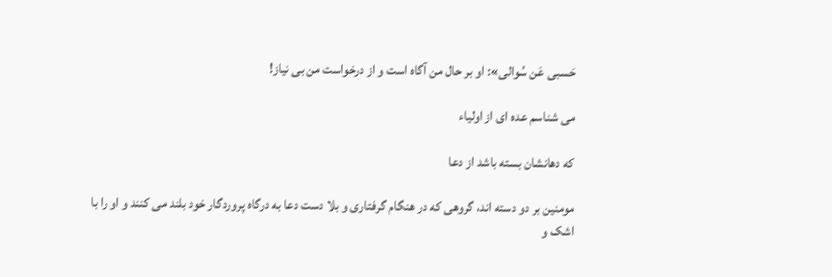حَسبی عَن سُوالی»: او بر حال من آگاه است و از درخواست من بی نیاز!

می شناسم عده ای از اولیاء

که دهانشان بسته باشد از دعا

مومنین بر دو دسته اند، گروهی که در هنگام گرفتاری و بلا دست دعا به درگاه پروردگار خود بلند می کنند و او را با اشک و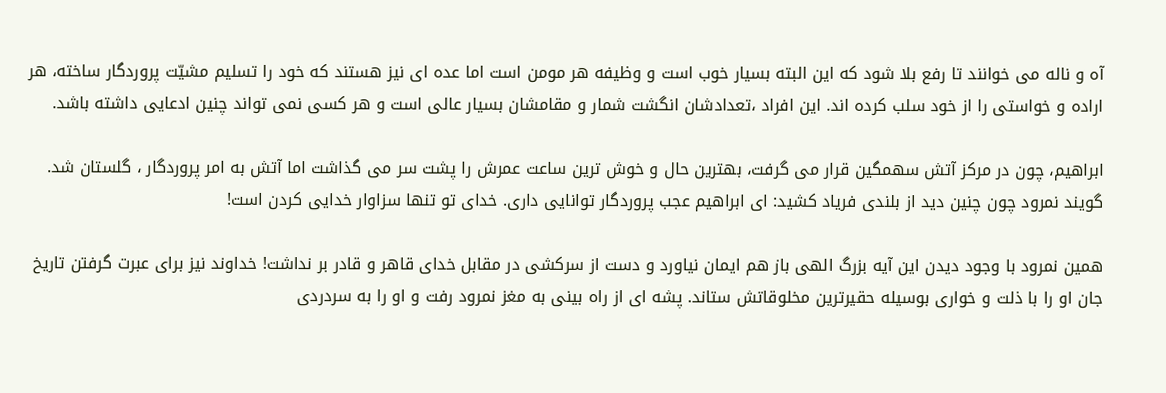آه و ناله می خوانند تا رفع بلا شود که این البته بسیار خوب است و وظیفه هر مومن است اما عده ای نیز هستند که خود را تسلیم مشیّت پروردگار ساخته، هر اراده و خواستی را از خود سلب کرده اند. این افراد ،تعدادشان انگشت شمار و مقامشان بسیار عالی است و هر کسی نمی تواند چنین ادعایی داشته باشد.

ابراهیم، چون در مرکز آتش سهمگین قرار می گرفت، بهترین حال و خوش ترین ساعت عمرش را پشت سر می گذاشت اما آتش به امر پروردگار ، گلستان شد. گویند نمرود چون چنین دید از بلندی فریاد کشید: ای ابراهیم عجب پروردگار توانایی داری. خدای تو تنها سزاوار خدایی کردن است!

همین نمرود با وجود دیدن این آیه بزرگ الهی باز هم ایمان نیاورد و دست از سرکشی در مقابل خدای قاهر و قادر بر نداشت! خداوند نیز برای عبرت گرفتن تاریخ جان او را با ذلت و خواری بوسیله حقیرترین مخلوقاتش ستاند. پشه ای از راه بینی به مغز نمرود رفت و او را به سردردی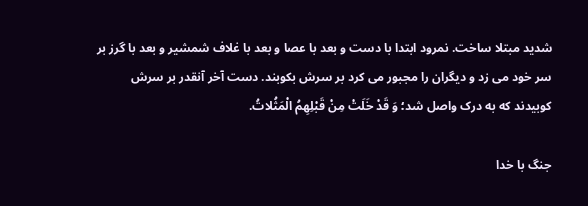شدید مبتلا ساخت. نمرود ابتدا با دست و بعد با عصا و بعد با غلاف شمشیر و بعد با گرز بر سر خود می زد و دیگران را مجبور می کرد بر سرش بکوبند. دست آخر آنقدر بر سرش کوبیدند که به درک واصل شد؛ وَ قَدْ خَلَتْ مِنْ قَبْلِهِمُ الْمَثُلاتُ.

جنگ با خدا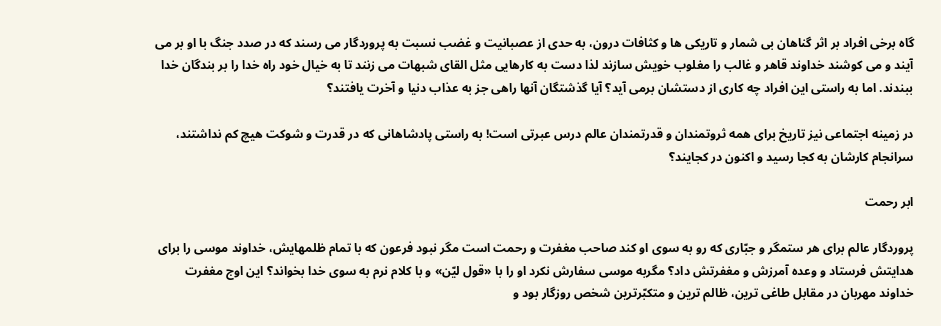گاه برخی افراد بر اثر گناهان بی شمار و تاریکی ها و کثافات درون، به حدی از عصبانیت و غضب نسبت به پروردگار می رسند که در صدد جنگ با او بر می آیند و می کوشند خداوند قاهر و غالب را مغلوب خویش سازند لذا دست به کارهایی مثل القای شبهات می زنند تا به خیال خود راه خدا را بر بندگان خدا ببندند. اما به راستی این افراد چه کاری از دستشان برمی آید؟ آیا گذشتگان آنها راهی جز به عذاب دنیا و آخرت یافتند؟

در زمینه اجتماعی نیز تاریخ برای همه ثروتمندان و قدرتمندان عالم درس عبرتی است! به راستی پادشاهانی که در قدرت و شوکت هیچ کم نداشتند، سرانجام کارشان به کجا رسید و اکنون در کجایند؟

ابر رحمت

پروردگار عالم برای هر ستمگر و جبّاری که رو به سوی او کند صاحب مغفرت و رحمت است مگر نبود فرعون که با تمام ظلمهایش، خداوند موسی را برای هدایتش فرستاد و وعده آمرزش و مغفرتش داد؟ مگربه موسی سفارش نکرد او را با «قول لیّن» و با کلام نرم به سوی خدا بخواند؟ این اوج مغفرت خداوند مهربان در مقابل طاغی ترین، ظالم ترین و متکبّرترین شخص روزگار بود و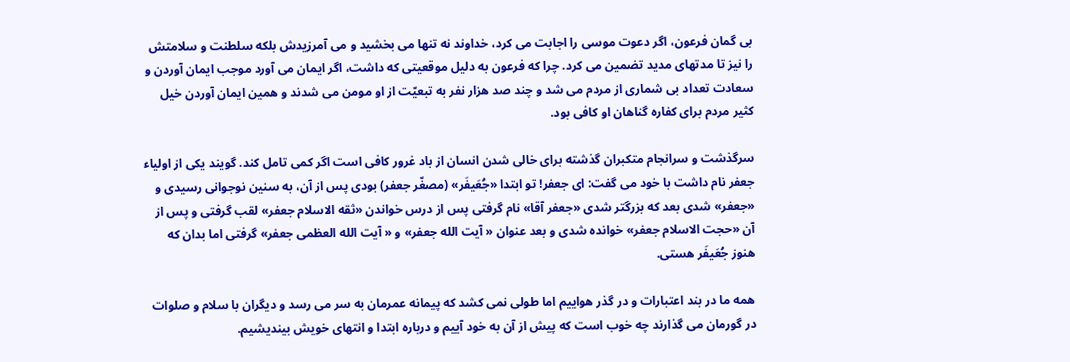بی گمان فرعون، اگر دعوت موسی را اجابت می کرد، خداوند نه تنها می بخشید و می آمرزیدش بلکه سلطنت و سلامتش را نیز تا مدتهای مدید تضمین می کرد. چرا که فرعون به دلیل موقعیتی که داشت، اگر ایمان می آورد موجب ایمان آوردن و سعادت تعداد بی شماری از مردم می شد و چند صد هزار نفر به تبعیّت از او مومن می شدند و همین ایمان آوردن خیل کثیر مردم برای کفاره گناهان او کافی بود.

سرگذشت و سرانجام متکبران گذشته برای خالی شدن انسان از باد غرور کافی است اگر کمی تامل کند. گویند یکی از اولیاء جعفر نام داشت با خود می گفت: ای جعفر! تو ابتدا «جُعَیفَر» (مصغّر جعفر) بودی پس از آن، به سنین نوجوانی رسیدی و «جعفر» شدی بعد که بزرگتر شدی «جعفر آقا» نام گرفتی پس از درس خواندن «ثقه الاسلام جعفر» لقب گرفتی و پس از آن «حجت الاسلام جعفر» خوانده شدی و بعد عنوان « آیت الله جعفر» و « آیت الله العظمی جعفر» گرفتی اما بدان که هنوز جُعَیفَر هستی.

همه ما در بند اعتبارات و در گذر هواییم اما طولی نمی کشد که پیمانه عمرمان به سر می رسد و دیگران با سلام و صلوات در گورمان می گذارند چه خوب است که پیش از آن به خود آییم و درباره ابتدا و انتهای خویش بیندیشیم.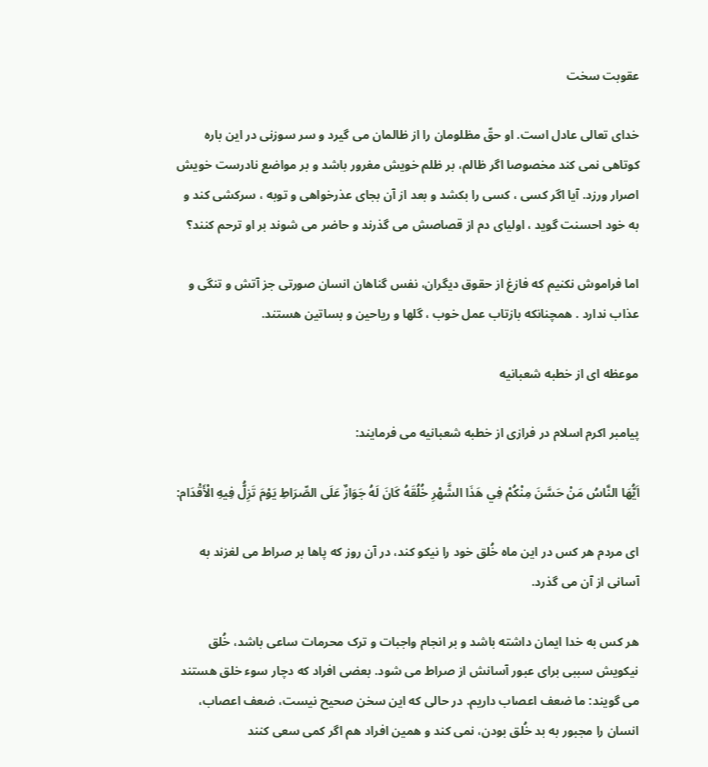عقوبت سخت

خدای تعالی عادل است. او حقّ مظلومان را از ظالمان می گیرد و سر سوزنی در این باره کوتاهی نمی کند مخصوصا اگر ظالم، بر ظلم خویش مغرور باشد و بر مواضع نادرست خویش اصرار ورزد. آیا اگر کسی ، کسی را بکشد و بعد از آن بجای عذرخواهی و توبه ، سرکشی کند و به خود احسنت گوید ، اولیای دم از قصاصش می گذرند و حاضر می شوند بر او ترحم کنند؟

اما فراموش نکنیم که فازغ از حقوق دیگران، نفس گناهان انسان صورتی جز آتش و تنگی و عذاب ندارد . همچنانکه بازتاب عمل خوب ، گلها و ریاحین و بساتین هستند.

موعظه ای از خطبه شعبانیه

پیامبر اکرم اسلام در فرازی از خطبه شعبانیه می فرمایند:

اَيُّهَا النَّاسُ مَنْ حَسَّنَ مِنْكُمْ فِي هَذَا الشَّهْرِ خُلُقَهُ كَانَ لَهُ جَوَازٌ عَلَى الصِّرَاطِ يَوْمَ تَزِلُّ فِيهِ الْأَقْدَام:

ای مردم هر کس در این ماه خُلق خود را نیکو کند، در آن روز که پاها بر صراط می لغزند به آسانی از آن می گذرد.

هر کس به خدا ایمان داشته باشد و بر انجام واجبات و ترک محرمات ساعی باشد، خُلق نیکویش سببی برای عبور آسانش از صراط می شود. بعضی افراد که دچار سوء خلق هستند می گویند: ما ضعف اعصاب داریم. در حالی که این سخن صحیح نیست، ضعف اعصاب، انسان را مجبور به بد خُلق بودن، نمی کند و همین افراد هم اگر کمی سعی کنند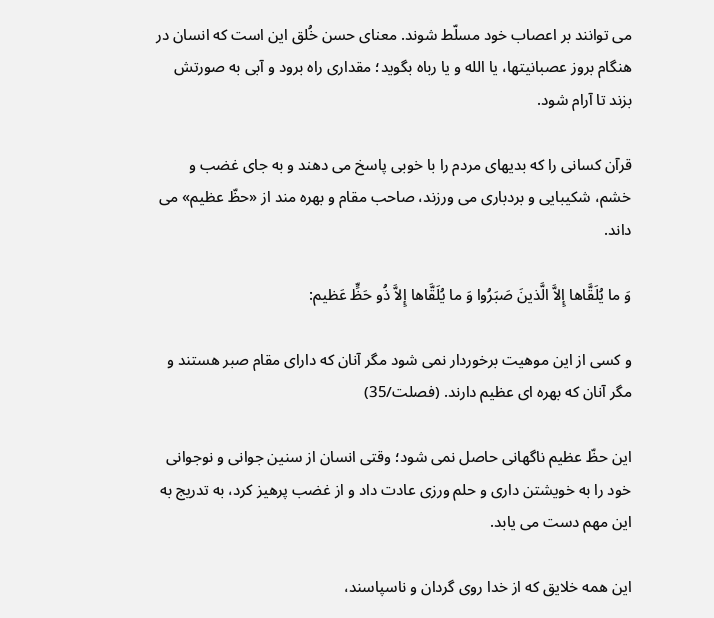می توانند بر اعصاب خود مسلّط شوند. معنای حسن خُلق این است که انسان در هنگام بروز عصبانیتها، یا الله و یا رباه بگوید؛ مقداری راه برود و آبی به صورتش بزند تا آرام شود.

قرآن کسانی را که بدیهای مردم را با خوبی پاسخ می دهند و به جای غضب و خشم، شکیبایی و بردباری می ورزند، صاحب مقام و بهره مند از «حظّ عظیم» می داند.

وَ ما يُلَقَّاها إِلاَّ الَّذينَ صَبَرُوا وَ ما يُلَقَّاها إِلاَّ ذُو حَظٍّ عَظيم:

و کسی از این موهیت برخوردار نمی شود مگر آنان که دارای مقام صبر هستند و مگر آنان که بهره ای عظیم دارند. (فصلت/35)

این حظّ عظیم ناگهانی حاصل نمی شود؛ وقتی انسان از سنین جوانی و نوجوانی خود را به خویشتن داری و حلم ورزی عادت داد و از غضب پرهیز کرد، به تدریج به این مهم دست می یابد.

این همه خلایق که از خدا روی گردان و ناسپاسند،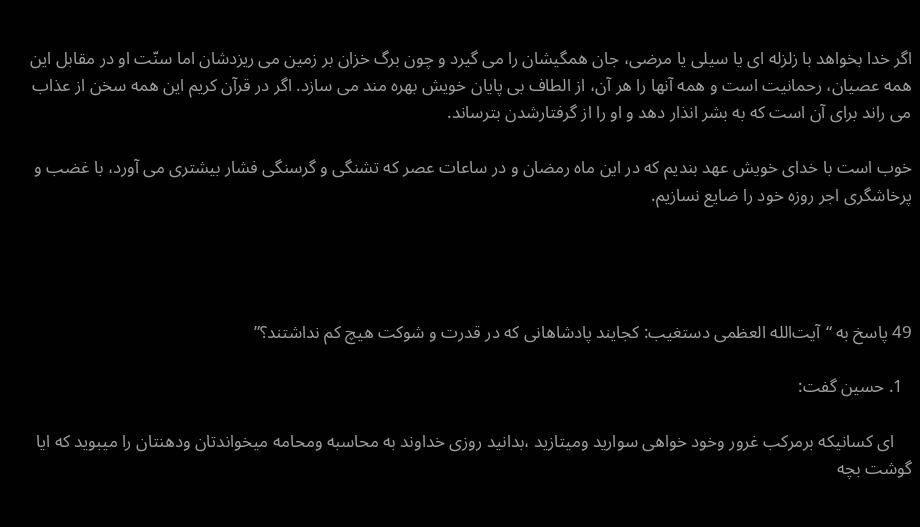اگر خدا بخواهد با زلزله ای یا سیلی یا مرضی، جان همگیشان را می گیرد و چون برگ خزان بر زمین می ریزدشان اما سنّت او در مقابل این همه عصیان، رحمانیت است و همه آنها را هر آن، از الطاف بی پایان خویش بهره مند می سازد. اگر در قرآن کریم این همه سخن از عذاب می راند برای آن است که به بشر انذار دهد و او را از گرفتارشدن بترساند.

خوب است با خدای خویش عهد بندیم که در این ماه رمضان و در ساعات عصر که تشنگی و گرسنگی فشار بیشتری می آورد، با غضب و پرخاشگری اجر روزه خود را ضایع نسازیم.




49 پاسخ به “آیت‌الله العظمی دستغیب: کجایند پادشاهانی که در قدرت و شوکت هیچ کم نداشتند؟”

  1. حسین گفت:

    ای کسانیکه برمرکب غرور وخود خواهی سوارید ومیتازید ،بدانید روزی خداوند به محاسبه ومحامه میخواندتان ودهنتان را میبوید که ایا گوشت بچه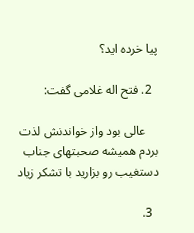پیا خرده اید؟

  2. فتح اله غلامی گفت:

    عالی بود واز خواندنش لذت بردم همیشه صحبتهای جناب دستغیب رو بزارید با تشکر زیاد

  3.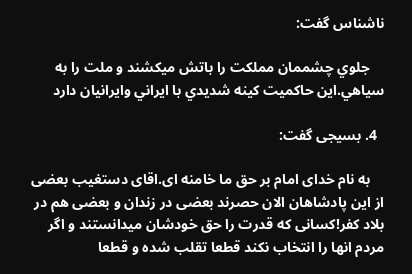ناشناس گفت:

    جلوي چشممان مملكت را باتش ميكشند و ملت را به سياهي.اين حاكميت كينه شديدي با ايراني وايرانيان دارد

  4. بسیجی گفت:

    به نام خدای امام بر حق ما خامنه ای.اقای دستغیب بعضی از این پادشاهان الان حصرند بعضی در زندان و بعضی هم در بلاد کفر!کسانی که قدرت را حق خودشان میدانستند و اگر مردم انها را انتخاب نکند قطعا تقلب شده و قطعا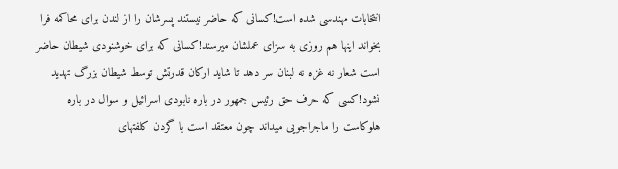انتخابات مهندسی شده است!کسانی که حاضر نیستند پسرشان را از لندن برای محاکمه فرا بخواند اینها هم روزی به سزای عملشان میرسند!کسانی که برای خوشنودی شیطان حاضر است شعار نه غزه نه لبنان سر دهد تا شاید ارکان قدرتش توسط شیطان بزرگ تهدید نشود!کسی که حرف حق رئیس جمهور در باره نابودی اسرائیل و سوال در باره هلوکاست را ماجراجویی میداند چون معتقد است با گردن کلفتهای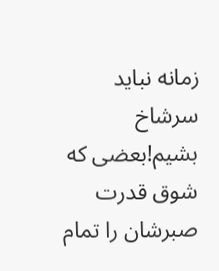زمانه نباید سرشاخ بشیم!بعضی که شوق قدرت صبرشان را تمام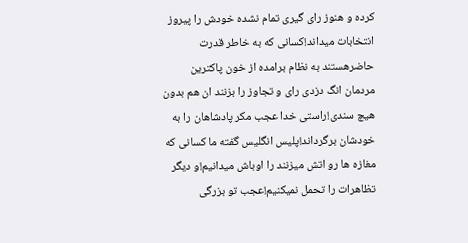کرده و هنوز رای گیری تمام نشده خودش را پیروز انتخابات میداند!کسانی که به خاطر قدرت حاضرهستند به نظام برامده از خون پاکترین مردمان انگ دزدی رای و تجاوز را بزنند ان هم بدون هیچ سندی!راستی خدا عجب مکر پادشاهان را به خودشان برگرداند!پلیس انگلیس گفته ما کسانی که مغازه ها رو اتش میزنند را اوباش میدانیم!و دیگر تظاهرات را تحمل نمیکنیم!عجب تو بزرگی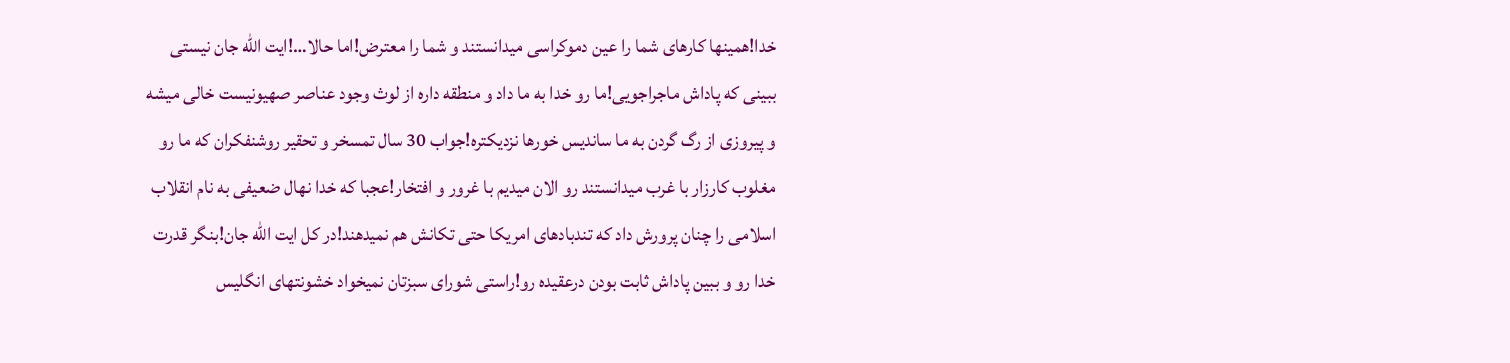خدا!همینها کارهای شما را عین دموکراسی میدانستند و شما را معترض!اما حالا…!ایت الله جان نیستی ببینی که پاداش ماجراجویی!ما رو خدا به ما داد و منطقه داره از لوث وجود عناصر صهیونیست خالی میشه و پیروزی از رگ گردن به ما ساندیس خورها نزدیکتره!جواب 30 سال تمسخر و تحقیر روشنفکران که ما رو مغلوب کارزار با غرب میدانستند رو الان میدیم با غرور و افتخار!عجبا که خدا نهال ضعیفی به نام انقلاب اسلامی را چنان پرورش داد که تندبادهای امریکا حتی تکانش هم نمیدهند!در کل ایت الله جان!بنگر قدرت خدا رو و ببین پاداش ثابت بودن درعقیده رو!راستی شورای سبزتان نمیخواد خشونتهای انگلیس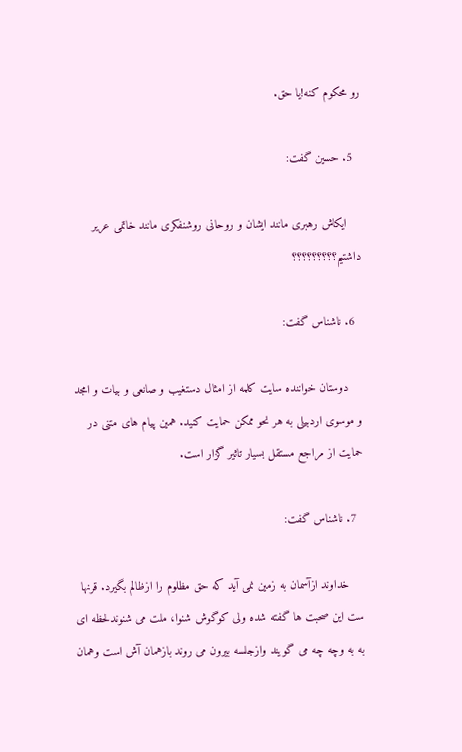رو محکوم کنه!یا حق.

  5. حسین گفت:

    ایکاش رهبری مانند ایشان و روحانی روشنفکری مانند خاتمی عریر داشتیم؟؟؟؟؟؟؟؟؟

  6. ناشناس گفت:

    دوستان خواننده سایت کلمه از امثال دستغیب و صانعی و بیات و امجد و موسوی اردبیلی به هر نحو ممکن حمایت کنید. همین پیام های متنی در حمایت از مراجع مستقل بسیار تاثیر گزار است.

  7. ناشناس گفت:

    خداوند ازآسمان به زمین نمی آید که حق مظلوم را ازظالم بگیرد. قرنها ست این صحبت ها گفته شده ولی کوگوش شنوا، ملت می شنوندلحظه ای به به وچه چه می گویند وازجلسه بیرون می روند بازهمان آش است وهمان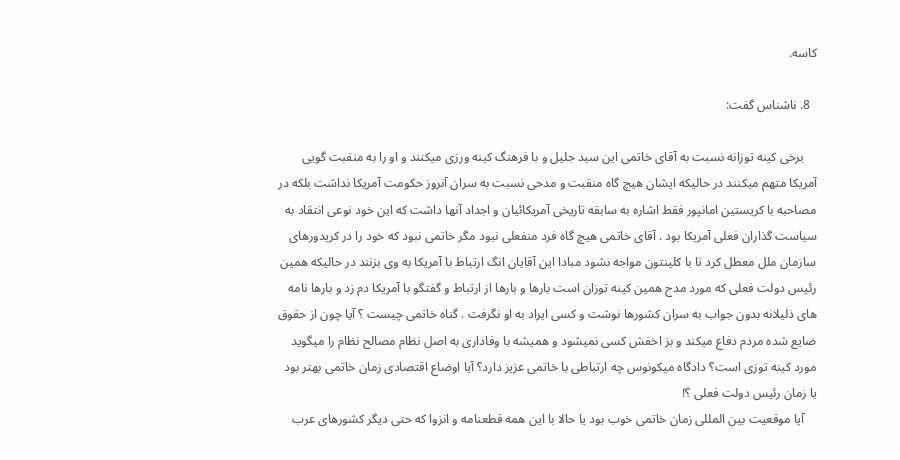کاسه.

  8. ناشناس گفت:

    برخی کینه توزانه نسبت به آقای خاتمی این سید جلیل و با فرهنگ کینه ورزی میکنند و او را به منقبت گویی آمریکا متهم میکنند در حالیکه ایشان هیچ گاه منقبت و مدحی نسبت به سران آنروز حکومت آمریکا نداشت بلکه در مصاحبه با کریستین امانپور فقط اشاره به سابقه تاریخی آمریکائیان و اجداد آنها داشت که این خود نوعی انتقاد به سیاست گذاران فعلی آمریکا بود . آقای خاتمی هیچ گاه فرد منفعلی نبود مگر خاتمی نبود که خود را در کریدورهای سازمان ملل معطل کرد تا با کلینتون مواجه نشود مبادا این آقایان انگ ارتباط با آمریکا به وی بزنند در حالیکه همین رئیس دولت فعلی که مورد مدح همین کینه توزان است بارها و بارها از ارتباط و گفتگو با آمریکا دم زد و بارها نامه های ذلیلانه بدون جواب به سران کشورها نوشت و کسی ایراد به او نگرفت . گناه خاتمی چیست ؟ آیا چون از حقوق ضایع شده مردم دفاع میکند و بز اخفش کسی نمیشود و همیشه با وفاداری به اصل نظام مصالح نظام را میگوید مورد کینه توزی است؟ دادگاه میکونوس چه ارتباطی با خاتمی عزیز دارد؟ آیا اوضاع اقتصادی زمان خاتمی بهتر بود یا زمان رئیس دولت فعلی ؟!
    آیا موقعیت بین المللی زمان خاتمی خوب بود یا حالا با این همه قطعنامه و انزوا که حتی دیگر کشورهای عرب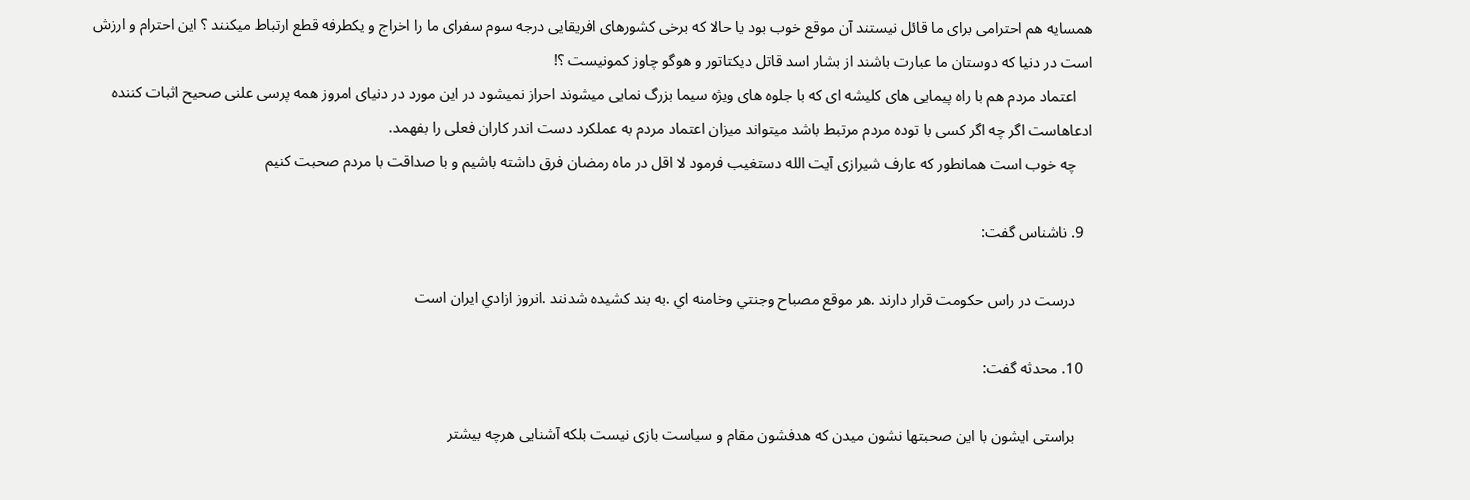همسایه هم احترامی برای ما قائل نیستند آن موقع خوب بود یا حالا که برخی کشورهای افریقایی درجه سوم سفرای ما را اخراج و یکطرفه قطع ارتباط میکنند ؟ این احترام و ارزش است در دنیا که دوستان ما عبارت باشند از بشار اسد قاتل دیکتاتور و هوگو چاوز کمونیست ؟!
    اعتماد مردم هم با راه پیمایی های کلیشه ای که با جلوه های ویژه سیما بزرگ نمایی میشوند احراز نمیشود در این مورد در دنیای امروز همه پرسی علنی صحیح اثبات کننده ادعاهاست اگر چه اگر کسی با توده مردم مرتبط باشد میتواند میزان اعتماد مردم به عملکرد دست اندر کاران فعلی را بفهمد.
    چه خوب است همانطور که عارف شیرازی آیت الله دستغیب فرمود لا اقل در ماه رمضان فرق داشته باشیم و با صداقت با مردم صحبت کنیم

  9. ناشناس گفت:

    درست در راس حكومت قرار دارند .هر موقع مصباح وجنتي وخامنه اي .به بند كشيده شدنند .انروز ازادي ايران است

  10. محدثه گفت:

    براستی ایشون با این صحبتها نشون میدن که هدفشون مقام و سیاست بازی نیست بلکه آشنایی هرچه بیشتر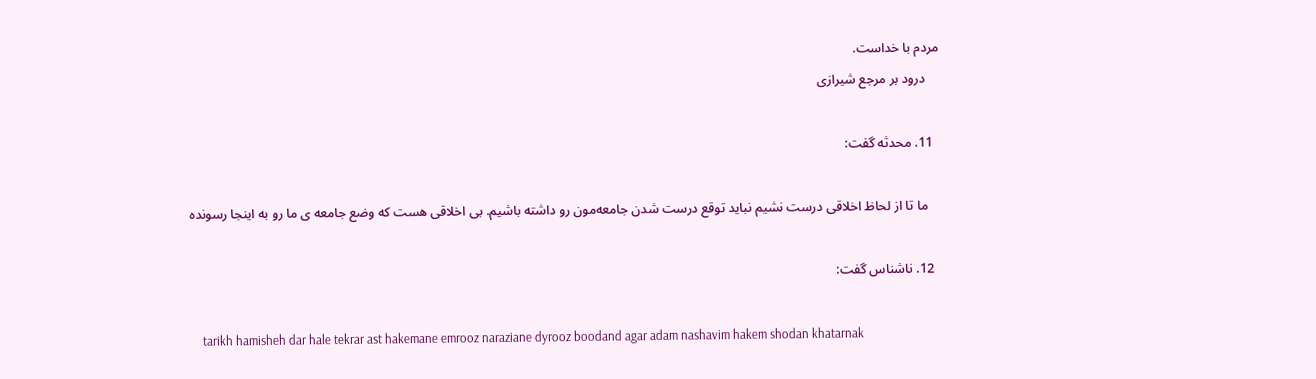مردم با خداست.
    درود بر مرجع شیرازی

  11. محدثه گفت:

    ما تا از لحاظ اخلاقی درست نشیم نباید توقع درست شدن جامعه‌مون رو داشته باشیم. بی اخلاقی هست که وضع جامعه ی ما رو به اینجا رسونده

  12. ناشناس گفت:

    tarikh hamisheh dar hale tekrar ast hakemane emrooz naraziane dyrooz boodand agar adam nashavim hakem shodan khatarnak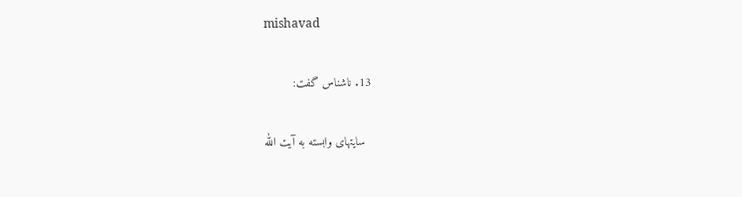mishavad

  13. ناشناس گفت:

    سایتهای وابسته به آیت الله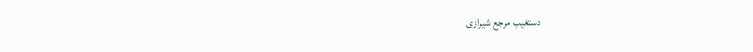دستغیب مرجع شیرازی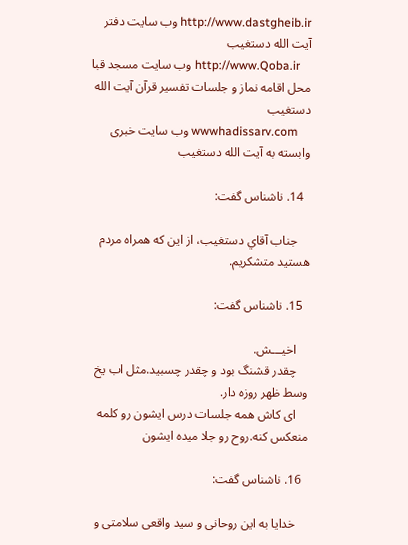http://www.dastgheib.ir وب سایت دفتر آیت الله دستغیب
    http://www.Qoba.ir وب سایت مسجد قبا محل اقامه نماز و جلسات تفسیر قرآن آیت الله دستغیب
    wwwhadissarv.com وب سایت خبری وابسته به آیت الله دستغیب

  14. ناشناس گفت:

    جناب آقاي دستغيب، از اين كه همراه مردم هستيد متشكريم.

  15. ناشناس گفت:

    اخیـــش.
    چقدر قشنگ بود و چقدر چسبید.مثل اب یخ وسط ظهر روزه دار.
    ای کاش همه جلسات درس ایشون رو کلمه منعکس کنه.روح رو جلا میده ایشون

  16. ناشناس گفت:

    خدایا به این روحانی و سید واقعی سلامتی و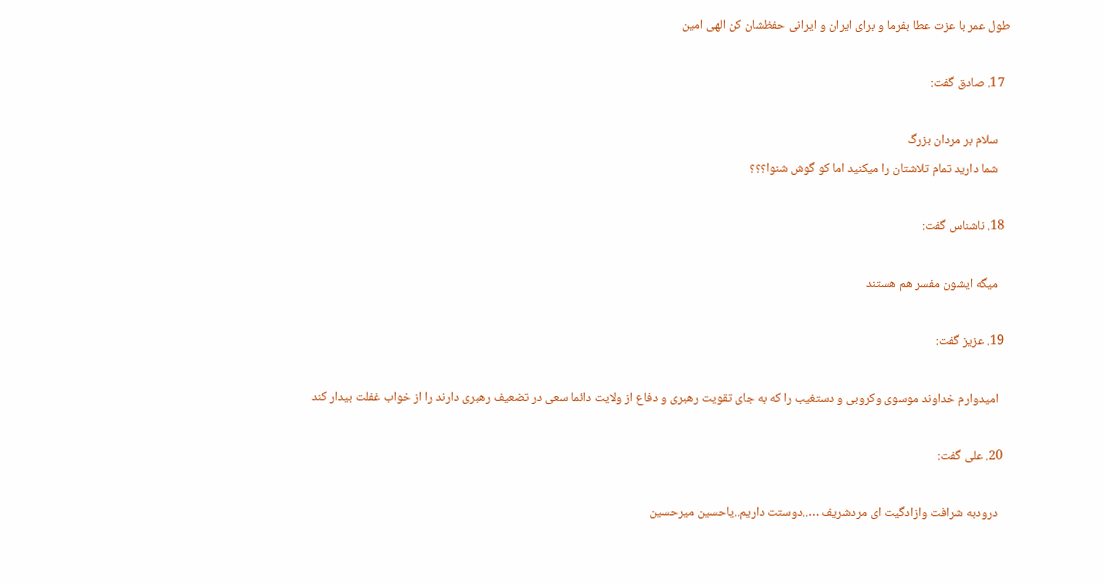طول عمر با عزت عطا بفرما و برای ایران و ایرانی حفظشان کن الهی امین

  17. صادق گفت:

    سلام بر مردان بزرگ
    شما دارید تمام تلاشتان را میکنید اما کو گوش شنوا؟؟؟

  18. ناشناس گفت:

    میگه ایشون مفسر هم هستند

  19. عزیز گفت:

    امیدوارم خداوند موسوی وکروبی و دستغیب را که به جای تقویت رهبری و دفاع از ولایت دائما سعی در تضعیف رهبری دارند را از خواب غفلت بیدار کند

  20. علی گفت:

    درودبه شرافت وازادگیت ای مردشریف …..دوستت داریم..یاحسین میرحسین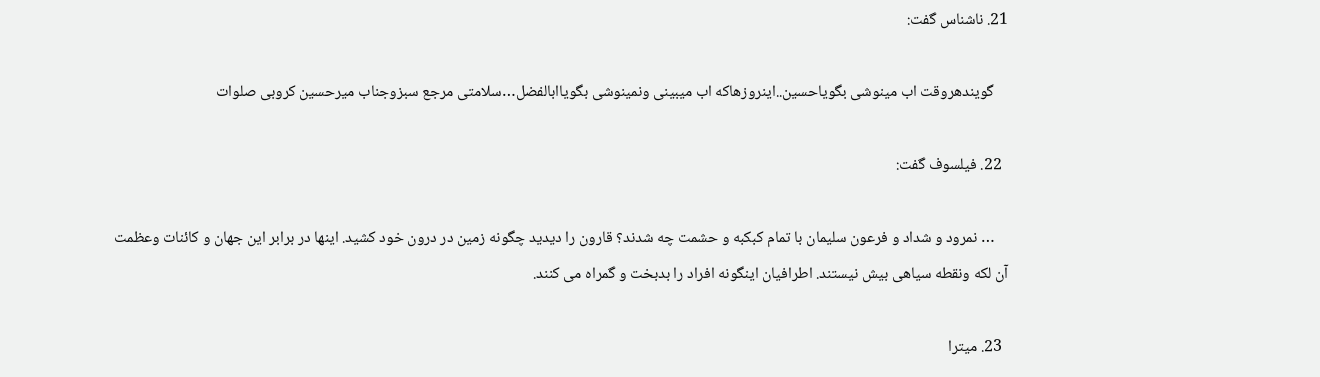21. ناشناس گفت:

    گویندهروقت اب مینوشی بگویاحسین..اینروزهاکه اب میبینی ونمینوشی بگویاابالفضل…سلامتی مرجع سبزوجناب میرحسین کروبی صلوات

  22. فیلسوف گفت:

    … نمرود و شداد و فرعون سلیمان با تمام کبکبه و حشمت چه شدند؟ قارون را دیدید چگونه زمین در درون خود کشید. اینها در برابر این جهان و کائنات وعظمت آن لکه ونقطه سیاهی بیش نیستند. اطرافیان اینگونه افراد را بدبخت و گمراه می کنند.

  23. میترا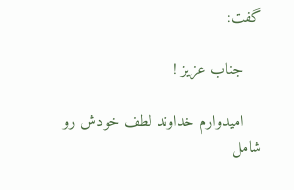گفت:

    جناب عزیز !

    امیدوارم خداوند لطف خودش رو شامل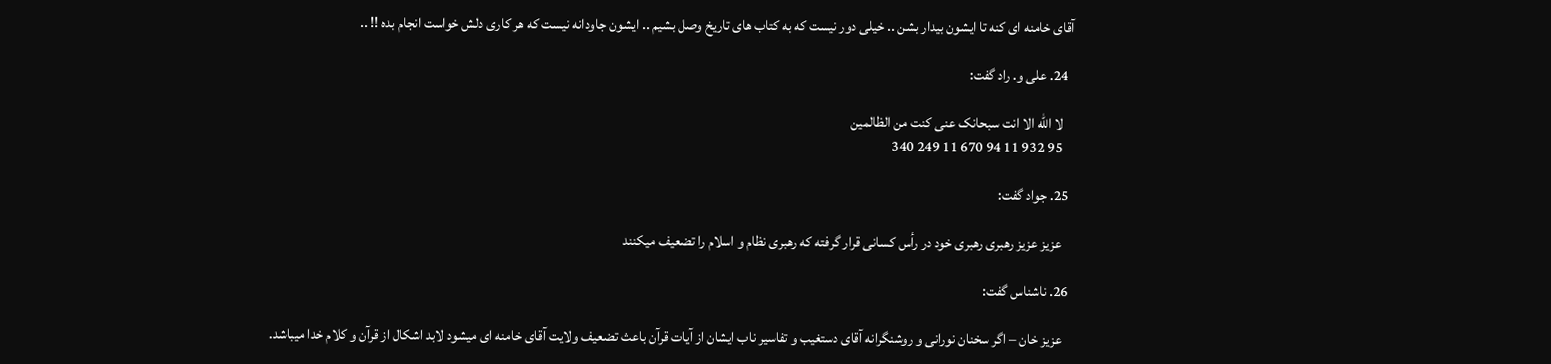آقای خامنه ای کنه تا ایشون بیدار بشن .. خیلی دور نیست که به کتاب های تاریخ وصل بشیم .. ایشون جاودانه نیست که هر کاری دلش خواست انجام بده !! ..

  24. علی و. راد گفت:

    لا الله الا انت سبحانک عنی کنت من الظالمین
    95 932 11 94 670 11 249 340

  25. جواد گفت:

    عزیز عزیز رهبری رهبری خود در رأس کسانی قرار گرفته که رهبری نظام و اسلام را تضعیف میکنند

  26. ناشناس گفت:

    عزیز خان – اگر سخنان نورانی و روشنگرانه آقای دستغیب و تفاسیر ناب ایشان از آیات قرآن باعث تضعیف ولایت آقای خامنه ای میشود لابد اشکال از قرآن و کلام خدا میباشد.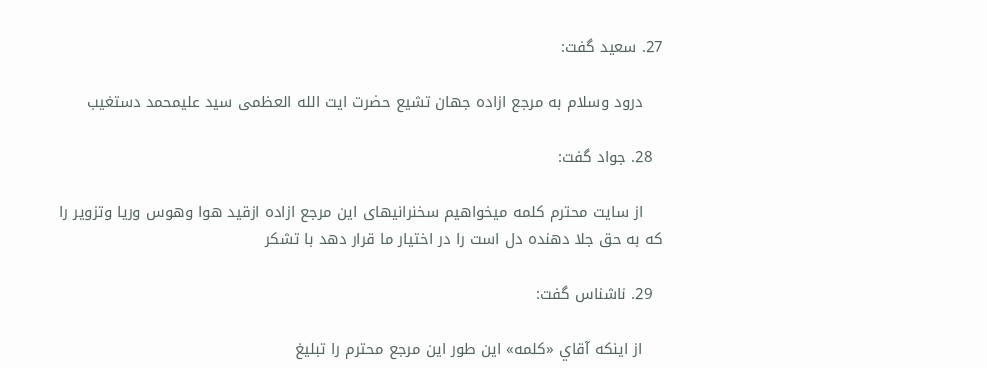27. سعید گفت:

    درود وسلام به مرجع ازاده جهان تشیع حضرت ایت الله العظمی سید علیمحمد دستغیب

  28. جواد گفت:

    از سایت محترم کلمه میخواهیم سخنرانیهای این مرجع ازاده ازقید هوا وهوس وریا وتزویر را که به حق جلا دهنده دل است را در اختیار ما قرار دهد با تشکر

  29. ناشناس گفت:

    از اينكه آقاي «كلمه» اين طور اين مرجع محترم را تبليغ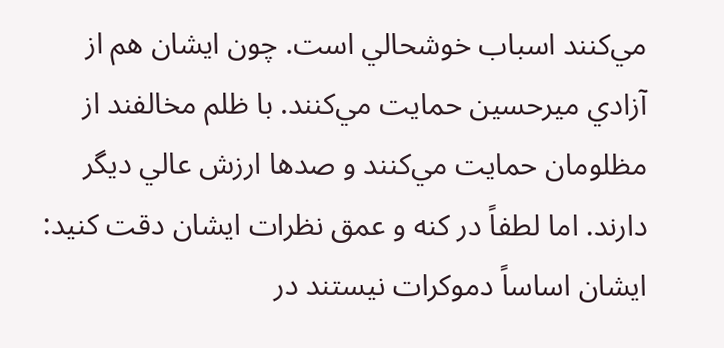مي‌كنند اسباب خوشحالي است. چون ايشان هم از آزادي ميرحسين حمايت مي‌كنند. با ظلم مخالفند از مظلومان حمايت مي‌كنند و صدها ارزش‌ عالي ديگر دارند. اما لطفاً در كنه و عمق نظرات ايشان دقت كنيد: ايشان اساساً دموكرات نيستند در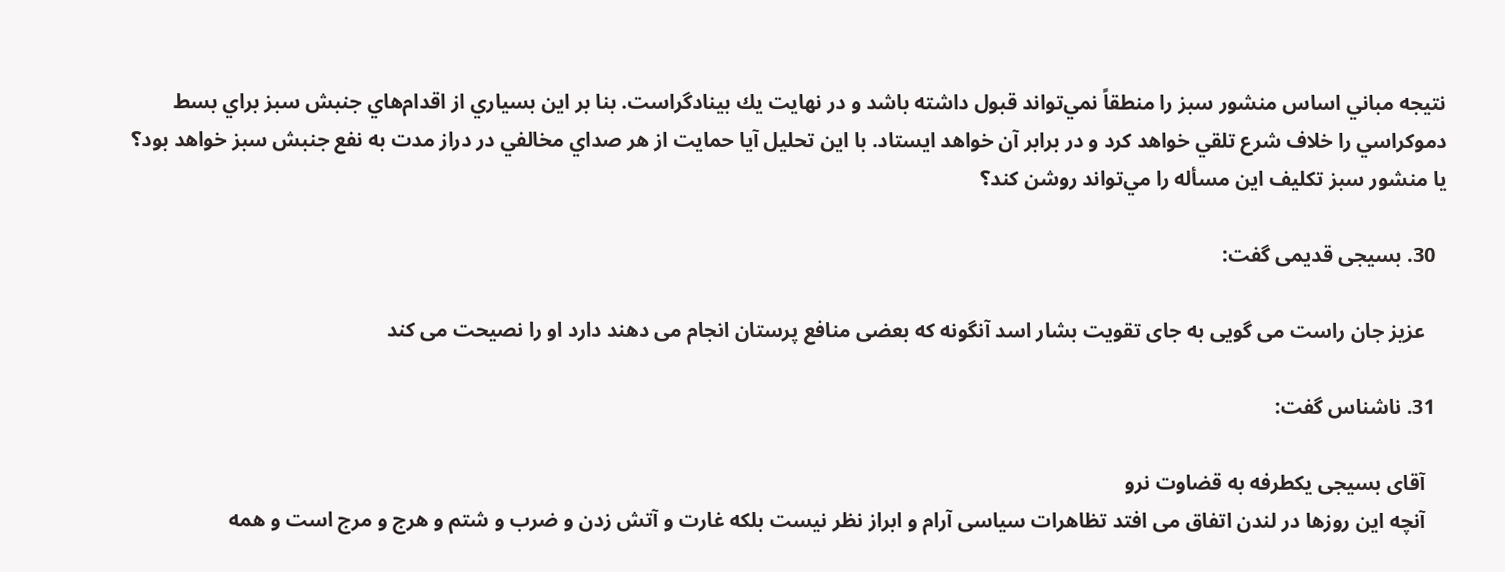نتيجه مباني اساس منشور سبز را منطقاً نمي‌تواند قبول داشته باشد و در نهايت يك بينادگراست. بنا بر اين بسياري از اقدام‌هاي جنبش سبز براي بسط دموكراسي را خلاف شرع تلقي خواهد كرد و در برابر آن خواهد ايستاد. با اين تحليل آيا حمايت از هر صداي مخالفي در دراز مدت به نفع جنبش سبز خواهد بود؟ يا منشور سبز تكليف اين مسأله را مي‌تواند روشن كند؟‌

  30. بسیجی قدیمی گفت:

    عزیز جان راست می گویی به جای تقویت بشار اسد آنگونه که بعضی منافع پرستان انجام می دهند دارد او را نصیحت می کند

  31. ناشناس گفت:

    آقای بسیجی یکطرفه به قضاوت نرو
    آنچه این روزها در لندن اتفاق می افتد تظاهرات سیاسی آرام و ابراز نظر نیست بلکه غارت و آتش زدن و ضرب و شتم و هرج و مرج است و همه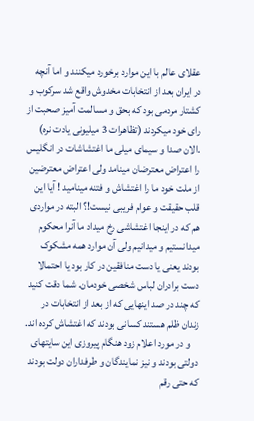عقلای عالم با این موارد برخورد میکنند و اما آنچه در ایران بعد از انتخابات مخدوش واقع شد سرکوب و کشتار مردمی بود که بحق و مسالمت آمیز صحبت از رای خود میکردند (تظاهرات 3 میلیونی یادت نره) .الان صدا و سیمای میلی ما اغتشاشات در انگلیس را اعتراض معترضان مینامد ولی اعتراض معترضین از ملت خود ما را اغتشاش و فتنه مینامید ! آیا این قلب حقیقت و عوام فریبی نیست!؟ البته در مواردی هم که در اینجا اغتشاشی رخ میداد ما آنرا محکوم میدانستیم و میدانیم ولی آن موارد همه مشکوک بودند یعنی یا دست منافقین در کار بود یا احتمالا دست برادران لباس شخصی خودمان. شما دقت کنید که چند در صد اینهایی که از بعد از انتخابات در زندان ظلم هستند کسانی بودند که اغتشاش کرده اند.
    و در مورد اعلام زود هنگام پیروزی این سایتهای دولتی بودند و نیز نمایندگان و طرفداران دولت بودند که حتی رقم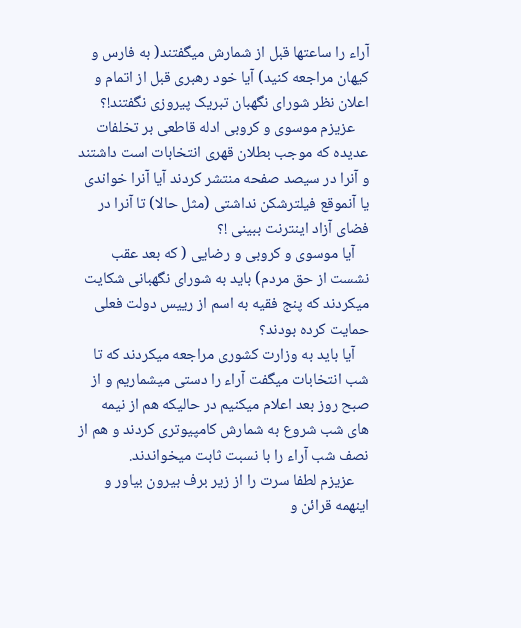آراء را ساعتها قبل از شمارش میگفتند( به فارس و کیهان مراجعه کنید) آیا خود رهبری قبل از اتمام و اعلان نظر شورای نگهبان تبریک پیروزی نگفتند!؟
    عزیزم موسوی و کروبی ادله قاطعی بر تخلفات عدیده که موجب بطلان قهری انتخابات است داشتند و آنرا در سیصد صفحه منتشر کردند آیا آنرا خواندی یا آنموقع فیلترشکن نداشتی (مثل حالا) تا آنرا در فضای آزاد اینترنت ببینی !؟
    آیا موسوی و کروبی و رضایی ( که بعد عقب نشست از حق مردم) باید به شورای نگهبانی شکایت میکردند که پنج فقیه به اسم از رییس دولت فعلی حمایت کرده بودند؟
    آیا باید به وزارت کشوری مراجعه میکردند که تا شب انتخابات میگفت آراء را دستی میشماریم و از صبح روز بعد اعلام میکنیم در حالیکه هم از نیمه های شب شروع به شمارش کامپیوتری کردند و هم از نصف شب آراء را با نسبت ثابت میخواندند.
    عزیزم لطفا سرت را از زیر برف بیرون بیاور و اینهمه قرائن و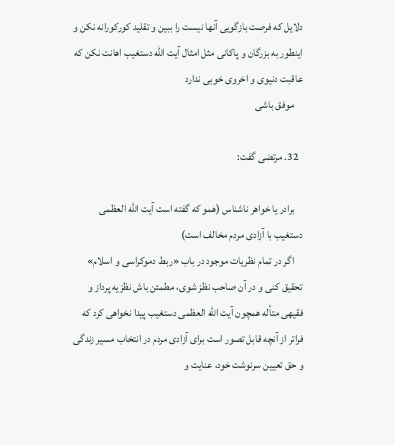دلایل که فرصت بازگویی آنها نیست را ببین و تقلید کورکورانه نکن و اینطور به بزرگان و پاکانی مثل امثال آیت الله دستغیب اهانت نکن که عاقبت دنیوی و اخروی خوبی ندارد
    موفق باشی

  32. مرتضی گفت:

    برادر یا خواهر ناشناس (همو که گفته است آیت الله العظمی دستغیب با آزادی مردم مخالف است)
    اگر در تمام نظریات موجود در باب «ربط دموکراسی و اسلام» تحقیق کنی و در آن صاحب نظز شوی، مطمئن باش نظزیه پرداز و فقیهی متأله همچون آیت الله العظمی دستغیب پیدا نخواهی کرد که فراتر از آنچه قابل تصور است برای آزادی مردم در انتخاب مسیر زندگی و حق تعیین سرنوشت خود، عنایت و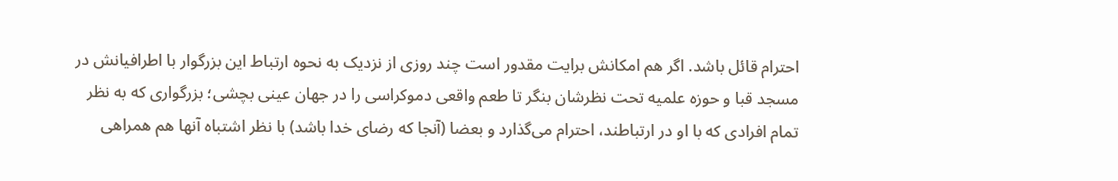احترام قائل باشد. اگر هم امکانش برایت مقدور است چند روزی از نزدیک به نحوه ارتباط این بزرگوار با اطرافیانش در مسجد قبا و حوزه علمیه تحت نظرشان بنگر تا طعم واقعی دموکراسی را در جهان عینی بچشی؛ بزرگواری که به نظر تمام افرادی که با او در ارتباطند، احترام می‌گذارد و بعضا (آنجا که رضای خدا باشد) با نظر اشتباه آنها هم همراهی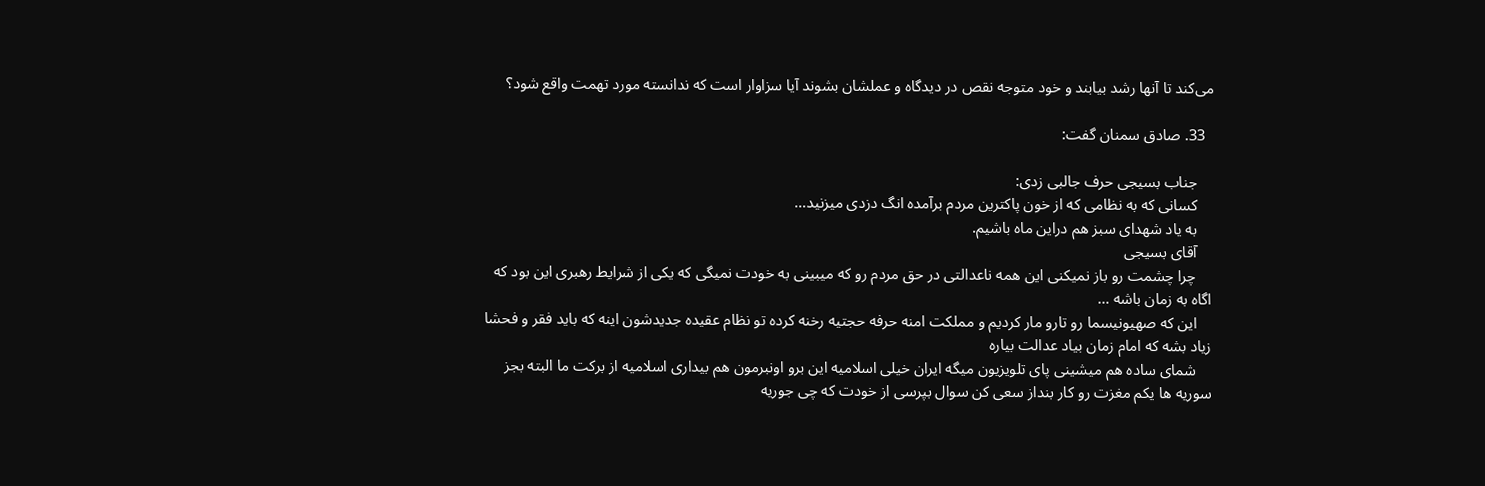می‌کند تا آنها رشد بیابند و خود متوجه نقص در دیدگاه و عملشان بشوند آیا سزاوار است که ندانسته مورد تهمت واقع شود؟

  33. صادق سمنان گفت:

    جناب بسیجی حرف جالبی زدی:
    کسانی که به نظامی که از خون پاکترین مردم برآمده انگ دزدی میزنید…
    به یاد شهدای سبز هم دراین ماه باشیم.
    آقای بسیجی
    چرا چشمت رو باز نمیکنی این همه ناعدالتی در حق مردم رو که میبینی به خودت نمیگی که یکی از شرایط رهبری این بود که اگاه به زمان باشه …
    این که صهیونیسما رو تارو مار کردیم و مملکت امنه حرفه حجتیه رخنه کرده تو نظام عقیده جدیدشون اینه که باید فقر و فحشا زیاد بشه که امام زمان بیاد عدالت بیاره
    شمای ساده هم میشینی پای تلویزیون میگه ایران خیلی اسلامیه این برو اونبرمون هم بیداری اسلامیه از برکت ما البته بجز سوریه ها یکم مغزت رو کار بنداز سعی کن سوال بپرسی از خودت که چی جوریه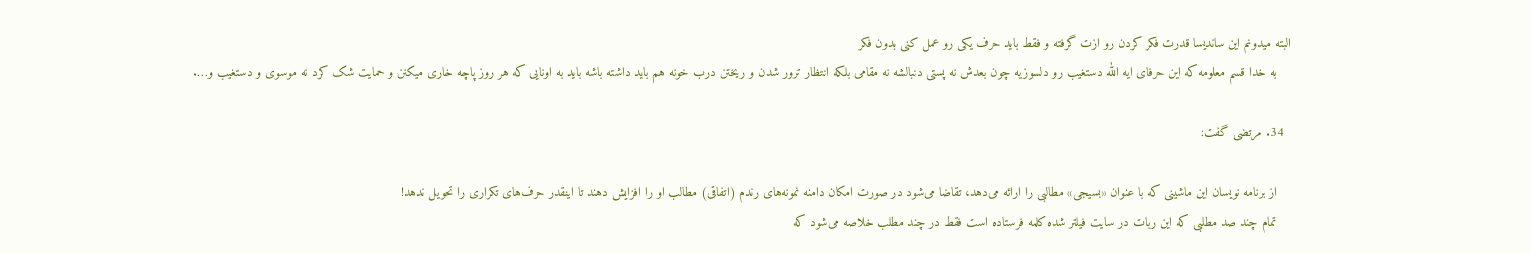البته میدونم این ساندیسا قدرت فکر کردن رو ازت گرفته و فقط باید حرف یکی رو عمل کنی بدون فکر
    به خدا قسم معلومه که این حرفای ایه الله دستغیب رو دلسوزیه چون بعدش نه پستی دنبالشه نه مقامی بلکه انتظار ترور شدن و ریختن درب خونه هم باید داشته باشه باید به اونایی که هر روز پاچه خاری میکنن و حمایت شک کرد نه موسوی و دستغیب و….

  34. مرتضی گفت:

    از برنامه نویسان این ماشینی که با عنوان «بسیجی» مطالبی را ارائه می‌دهد، تقاضا می‌شود در صورت امکان دامنه نمونه‌های رندم (اتفاقی) مطالب او را افزایش دهند تا اینقدر حرف‌های تکراری را تحویل ندهد!
    تمام چند صد مطلبی که این ربات در سایت فیلتر شده کلمه فرستاده است فقط در چند مطلب خلاصه می‌شود که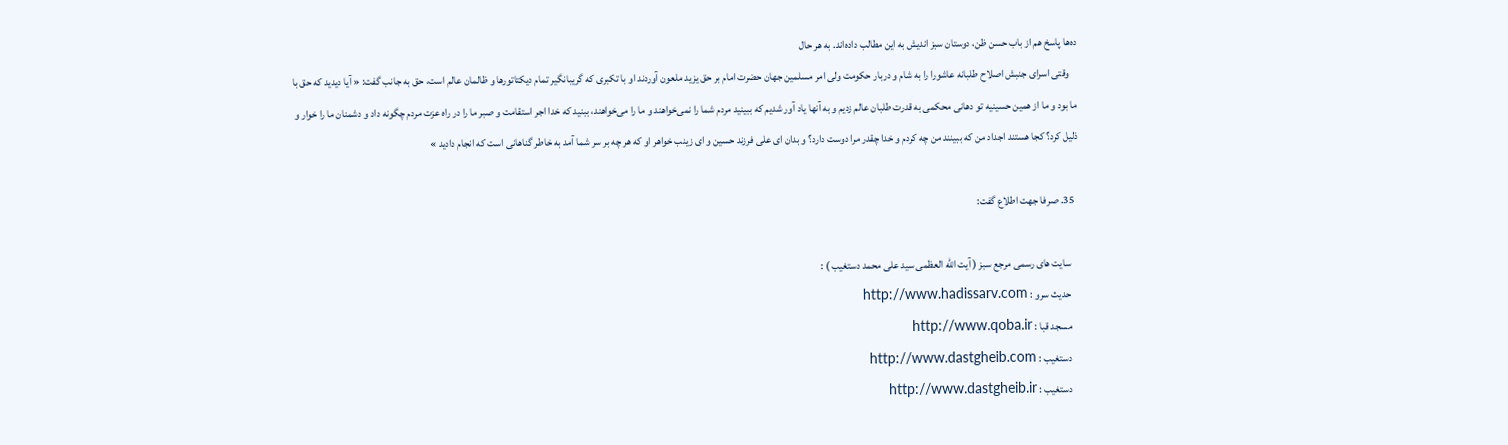ده‌ها پاسخ هم از باب حسن ظن، دوستان سبز اندیش به این مطالب داده‌اند. به هر حال
    وقتی اسرای جنبش اصلاح طلبانه عاشورا را به شام و دربار حکومت ولی امر مسلمین جهان حضرت امام بر حق یزید ملعون آوردند او با تکبری که گریبانگیر تمام دیکتاتورها و ظالمان عالم است، حق به جانب گفت: « آیا دیدید که حق با ما بود و ما از همین حسینیه تو دهانی محکمی به قدرت طلبان عالم زدیم و به آنها یاد آور شدیم که ببینید مردم شما را نمی‌خواهند و ما را می‌خواهند، ببنید که خدا اجر استقامت و صبر ما را در راه عزت مردم چگونه داد و دشمنان ما را خوار و ذلیل کرد؟ کجا هستند اجداد من که ببینند من چه کردم و خدا چقدر مرا دوست دارد؟ و بدان ای علی فرزند حسین و ای زینب خواهر او که هر چه بر سر شما آمد به خاطر گناهانی است که انجام دادید »

  35. صرفا جهت اطلاع گفت:

    سایت های رسمی مرجع سبز ( آیت الله العظمی سید علی محمد دستغیب ) :
    حدیث سرو : http://www.hadissarv.com
    مسجد قبا : http://www.qoba.ir
    دستغیب : http://www.dastgheib.com
    دستغیب : http://www.dastgheib.ir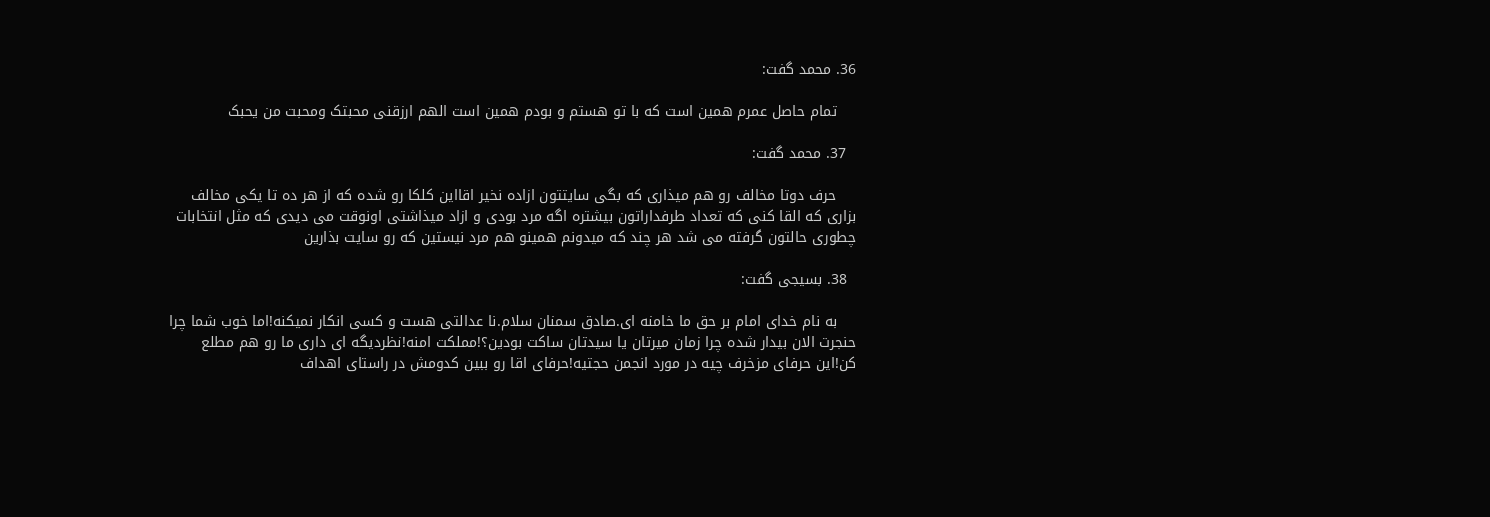36. محمد گفت:

    تمام حاصل عمرم همین است که با تو هستم و بودم همین است الهم ارزقنی محبتک ومحبت من یحبک

  37. محمد گفت:

    حرف دوتا مخالف رو هم میذاری که بگی سایتتون ازاده نخیر اقااین کلکا رو شده که از هر ده تا یکی مخالف بزاری که القا کنی که تعداد طرفداراتون بیشتره اگه مرد بودی و ازاد میذاشتی اونوقت می دیدی که مثل انتخابات چطوری حالتون گرفته می شد هر چند که میدونم همینو هم مرد نیستین که رو سایت بذارین

  38. بسیجی گفت:

    به نام خدای امام بر حق ما خامنه ای.صادق سمنان سلام.نا عدالتی هست و کسی انکار نمیکنه!اما خوب شما چرا حنجرت الان بیدار شده چرا زمان میرتان یا سیدتان ساکت بودین؟!مملکت امنه!نظردیگه ای داری ما رو هم مطلع کن!این حرفای مزخرف چیه در مورد انجمن حجتیه!حرفای اقا رو ببین کدومش در راستای اهداف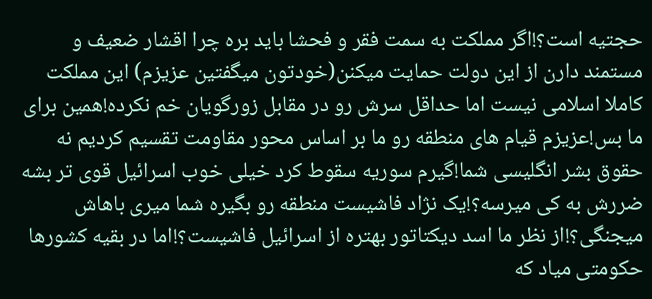حجتیه است؟!اگر مملکت به سمت فقر و فحشا باید بره چرا اقشار ضعیف و مستمند دارن از این دولت حمایت میکنن(خودتون میگفتین عزیزم) این مملکت کاملا اسلامی نیست اما حداقل سرش رو در مقابل زورگویان خم نکرده!همین برای ما بس!عزیزم قیام های منطقه رو ما بر اساس محور مقاومت تقسیم کردیم نه حقوق بشر انگلیسی شما!گیرم سوریه سقوط کرد خیلی خوب اسرائیل قوی تر بشه ضررش به کی میرسه؟!یک نژاد فاشیست منطقه رو بگیره شما میری باهاش میجنگی؟!از نظر ما اسد دیکتاتور بهتره از اسرائیل فاشیست؟!اما در بقیه کشورها حکومتی میاد که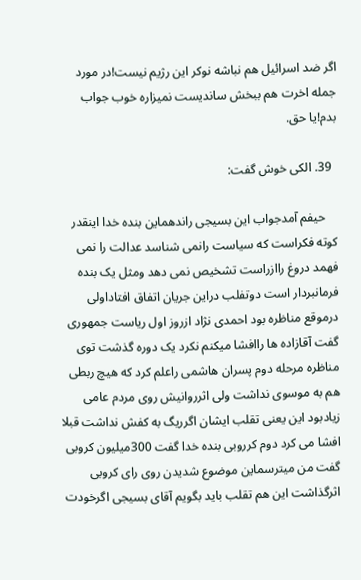اگر ضد اسرائیل هم نباشه نوکر این رژیم نیست!در مورد جمله اخرت هم ببخش ساندیست نمیزاره خوب جواب بدم!یا حق.

  39. الکی خوش گفت:

    حیفم آمدجواب این بسیجی راندهماین بنده خدا اینقدر کوته فکراست که سیاست رانمی شناسد عدالت را نمی فهمد دروغ راازراست تشخیص نمی دهد ومثل یک بنده فرمانبردار است دوتفلب دراین جریان اتفاق افتاداولی درموقع مناظره بود احمدی نژاد ازروز اول ریاست جمهوری گفت آقازاده ها راافشا میکنم نکرد یک دوره گذشت توی مناظره مرحله دوم پسران هاشمی راعلم کرد که هیچ ربطی هم به موسوی نداشت ولی اثرروانیش روی مردم عامی زیادبود این یعنی تقلب ایشان اگرریگ به کفش نداشت قبلا افشا می کرد دوم کرروبی بنده خدا گفت 300میلیون کروبی گفت من میترسماین موضوع شدیدن روی رای کروبی اثرگذاشت این هم تقلب باید بگویم آقای بسیجی اگرخودت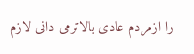را ازمردم عادی بالاترمی دانی لازم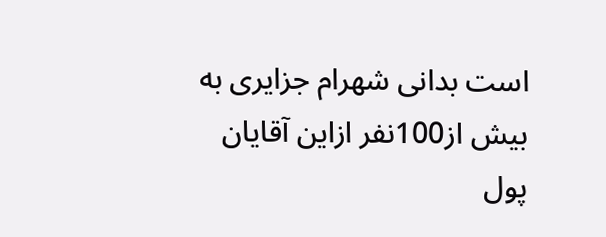است بدانی شهرام جزایری به بیش از100نفر ازاین آقایان پول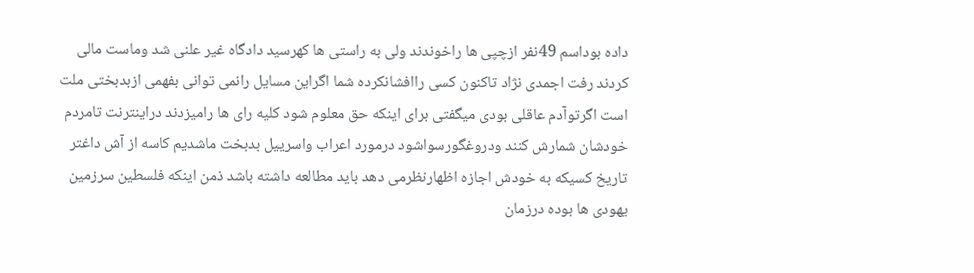داده بوداسم 49نفر ازچپی ها راخوندند ولی به راستی ها کهرسید دادگاه غیر علنی شد وماست مالی کردند رفت اجمدی نژاد تاکنون کسی راافشانکرده شما اگراین مسایل رانمی توانی بفهمی ازبدبختی ملت است اگرتوآدم عاقلی بودی میگفتی برای اینکه حق معلوم شود کلیه رای ها رامیزدند دراینترنت تامردم خودشان شمارش کنند ودروغگورسواشود درمورد اعراب واسرییل بدبخت ماشدیم کاسه از آش داغتر تاریخ کسیکه به خودش اجازه اظهارنظرمی دهد باید مطالعه داشته باشد ذمن اینکه فلسطین سرزمین یهودی ها بوده درزمان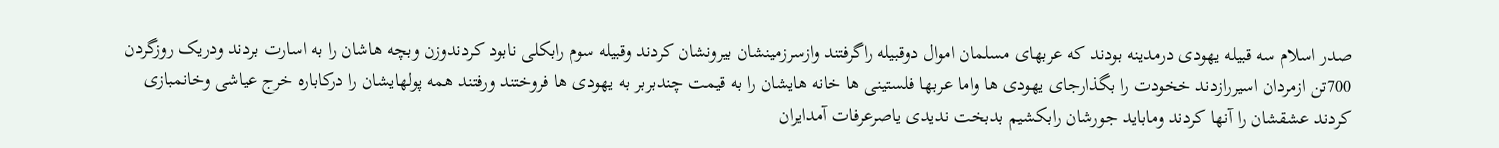صدر اسلام سه قبیله یهودی درمدینه بودند که عربهای مسلمان اموال دوقبیله راگرفتند وازسرزمینشان بیرونشان کردند وقبیله سوم رابکلی نابود کردندوزن وبچه هاشان را به اسارت بردند ودریک روزگردن 700تن ازمردان اسیررازدند خخودت را بگذارجای یهودی ها واما عربها فلستینی ها خانه هایشان را به قیمت چندبربر به یهودی ها فروختند ورفتند همه پولهایشان را درکاباره خرج عیاشی وخانمبازی کردند عشقشان را آنها کردند وماباید جورشان رابکشیم بدبخت ندیدی یاصرعرفات آمدایران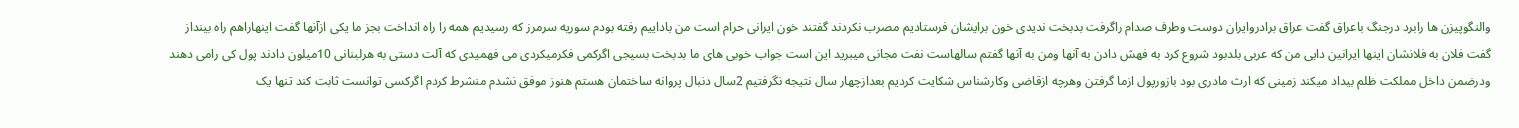والنگوپیزن ها رابرد درجنگ باعراق گفت عراق برادروایران دوست وطرف صدام راگرفت بدبخت ندیدی خون برایشان فرستادیم مصرب نکردند گفتند خون ایرانی حرام است من باداییم رفته بودم سوریه سرمرز که رسیدیم همه را راه انداخت بجز ما یکی ازآنها گفت اینهاراهم راه بینداز گفت فلان به فلانشان اینها ایرانین دایی من که عربی بلدبود شروع کرد به فهش دادن به آنها ومن به آنها گفتم سالهاست نفت مجانی میبرید این است جواب خوبی های ما بدبخت بسیجی اگرکمی فکرمیکردی می فهمیدی که آلت دستی به هرلبنانی 10میلون دادند پول کی رامی دهند ودرضمن داخل مملکت ظلم بیداد میکند زمینی که ارث مادری بود بازورپول ازما گرفتن وهرچه ازقاضی وکارشناس شکایت کردیم بعدازچهار سال نتیجه نگرفتیم 2سال دنبال پروانه ساختمان هستم هنوز موفق نشدم منشرط کردم اگرکسی توانست ثابت کند تنها یک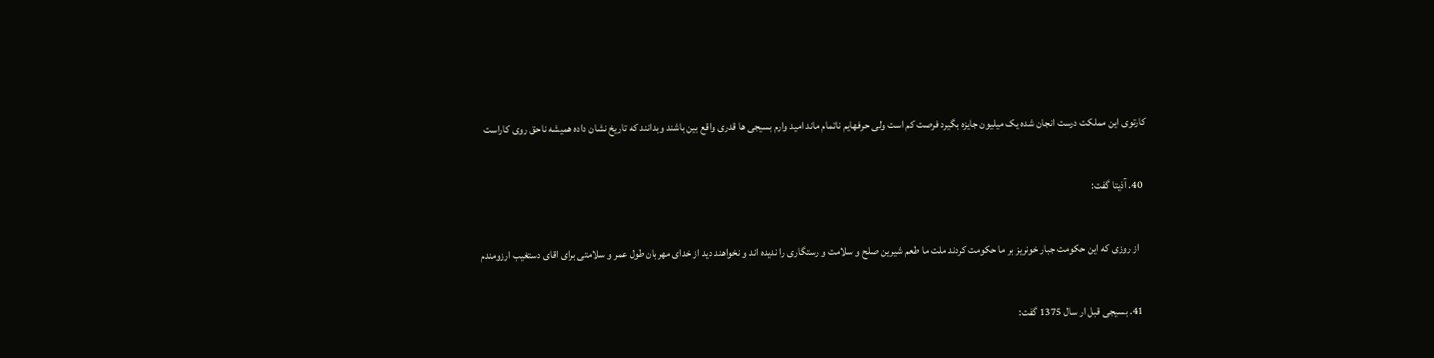کارتوی این مملکت درست انجان شده یک میلیون جایزه بگیرد فرصت کم است ولی حرفهایم ناتمام ماند امید وارم بسیجی ها قدری واقع بین باشند وبدانند که تاریخ نشان داده همیشه ناحق روی کاراست

  40. آذیتا گفت:

    از روزی که این حکومت جبار خونریز بر ما حکومت کردند ملت ما طعم شیرین صلح و سلامت و رستگاری را ندیده اند و نخواهند دید از خدای مهربان طول عمر و سلامتی برای اقای دستغیب ارزومندم

  41. بسیجی قبل ار سال 1375 گفت: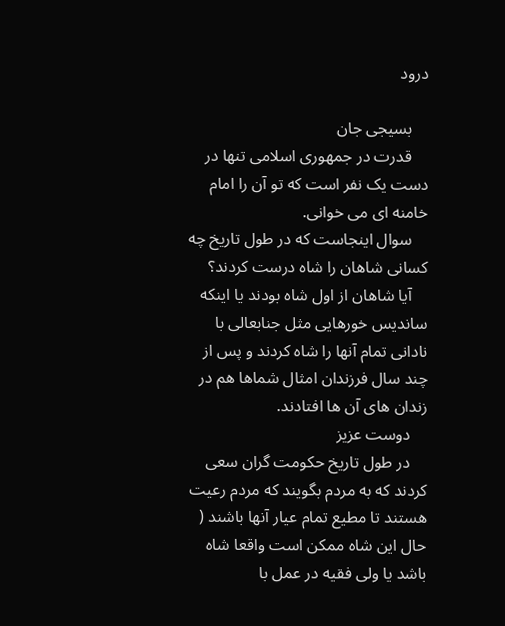درود

    بسیجی جان
    قدرت در جمهوری اسلامی تنها در دست یک نفر است که تو آن را امام خامنه ای می خوانی.
    سوال اینجاست که در طول تاریخ چه کسانی شاهان را شاه درست کردند؟
    آیا شاهان از اول شاه بودند یا اینکه ساندیس خورهایی مثل جنابعالی با نادانی تمام آنها را شاه کردند و پس از چند سال فرزندان امثال شماها هم در زندان های آن ها افتادند.
    دوست عزیز
    در طول تاریخ حکومت گران سعی کردند که به مردم بگویند که مردم رعیت هستند تا مطیع تمام عیار آنها باشند ( حال این شاه ممکن است واقعا شاه باشد یا ولی فقیه در عمل با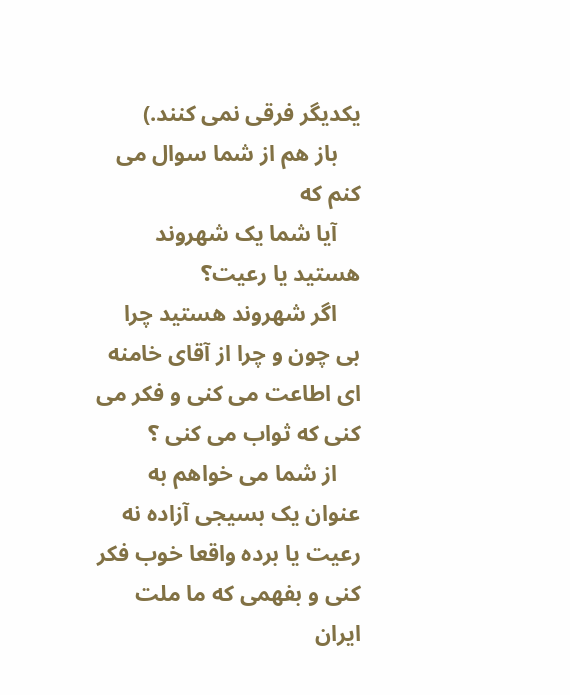یکدیگر فرقی نمی کنند.)
    باز هم از شما سوال می کنم که
    آیا شما یک شهروند هستید یا رعیت؟
    اگر شهروند هستید چرا بی چون و چرا از آقای خامنه ای اطاعت می کنی و فکر می کنی که ثواب می کنی ؟
    از شما می خواهم به عنوان یک بسیجی آزاده نه رعیت یا برده واقعا خوب فکر کنی و بفهمی که ما ملت ایران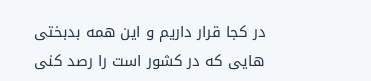در کجا قرار داریم و این همه بدبختی هایی که در کشور است را رصد کنی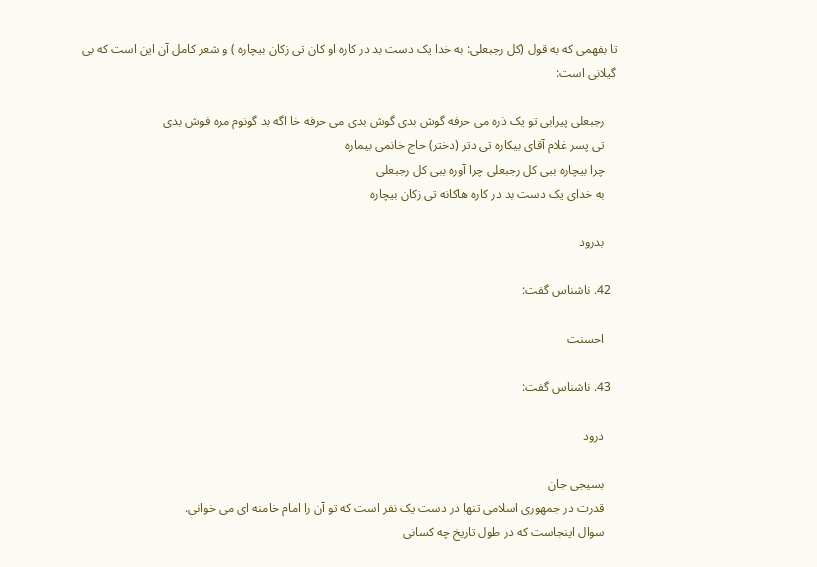تا بفهمی که به قول (کل رجبعلی: به خدا یک دست بد در کاره او کان تی زکان بیچاره ) و شعر کامل آن این است که بی گیلانی است:

    رجبعلی پیرابی تو یک ذره می حرفه گوش بدی گوش بدی می حرفه خا اگه بد گونوم مره فوش بدی
    تی پسر غلام آقای بیکاره تی دتر (دختر) حاج خانمی بیماره
    چرا بیچاره ببی کل رجبعلی چرا آوره ببی کل رجبعلی
    به خدای یک دست بد در کاره هاکانه تی زکان بیچاره

    بدرود

  42. ناشناس گفت:

    احسنت

  43. ناشناس گفت:

    درود

    بسیجی جان
    قدرت در جمهوری اسلامی تنها در دست یک نفر است که تو آن را امام خامنه ای می خوانی.
    سوال اینجاست که در طول تاریخ چه کسانی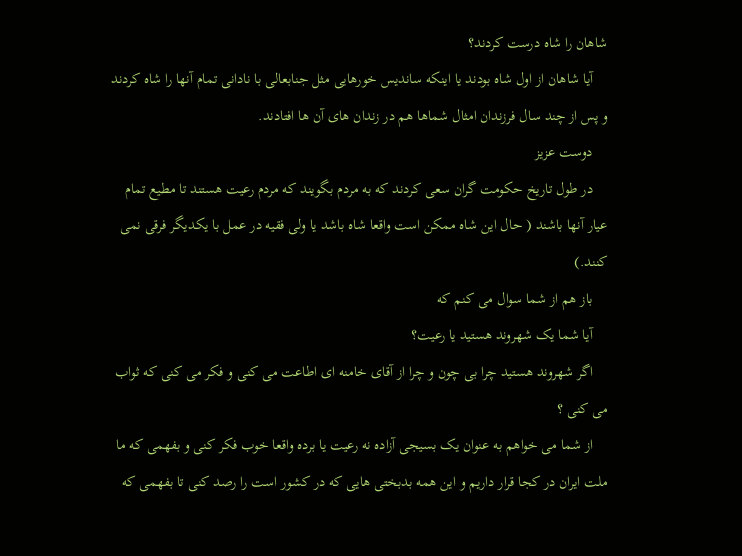شاهان را شاه درست کردند؟
    آیا شاهان از اول شاه بودند یا اینکه ساندیس خورهایی مثل جنابعالی با نادانی تمام آنها را شاه کردند و پس از چند سال فرزندان امثال شماها هم در زندان های آن ها افتادند.
    دوست عزیز
    در طول تاریخ حکومت گران سعی کردند که به مردم بگویند که مردم رعیت هستند تا مطیع تمام عیار آنها باشند ( حال این شاه ممکن است واقعا شاه باشد یا ولی فقیه در عمل با یکدیگر فرقی نمی کنند.)
    باز هم از شما سوال می کنم که
    آیا شما یک شهروند هستید یا رعیت؟
    اگر شهروند هستید چرا بی چون و چرا از آقای خامنه ای اطاعت می کنی و فکر می کنی که ثواب می کنی ؟
    از شما می خواهم به عنوان یک بسیجی آزاده نه رعیت یا برده واقعا خوب فکر کنی و بفهمی که ما ملت ایران در کجا قرار داریم و این همه بدبختی هایی که در کشور است را رصد کنی تا بفهمی که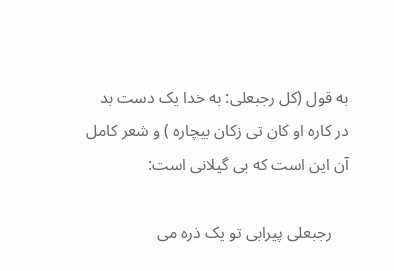به قول (کل رجبعلی: به خدا یک دست بد در کاره او کان تی زکان بیچاره ) و شعر کامل آن این است که بی گیلانی است:

    رجبعلی پیرابی تو یک ذره می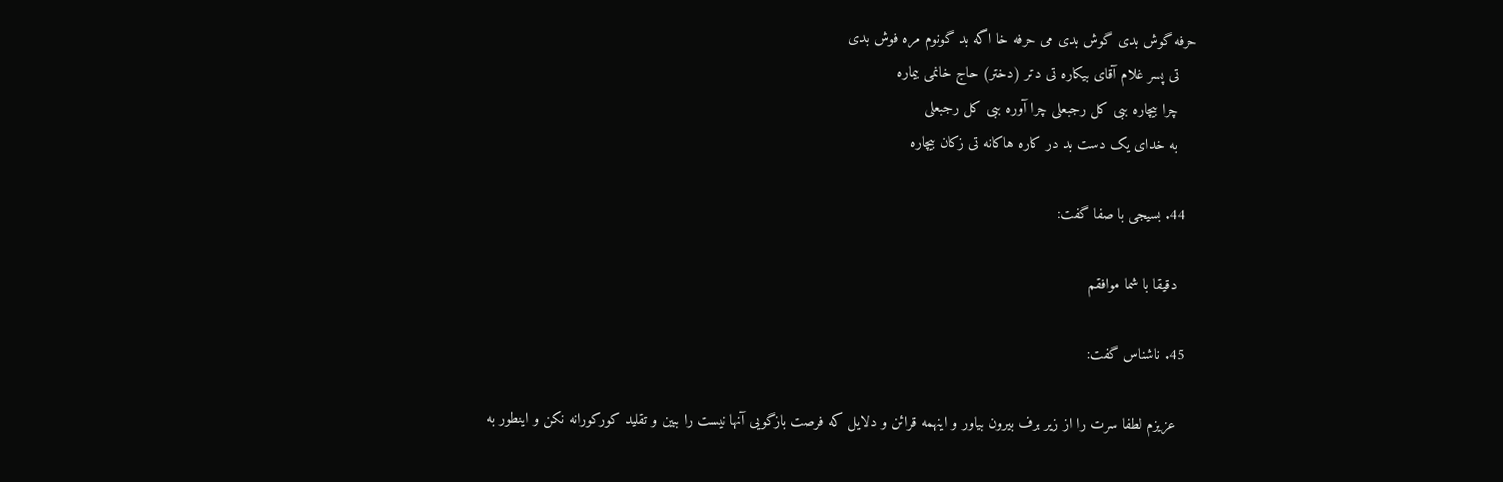حرفه گوش بدی گوش بدی می حرفه خا اگه بد گونوم مره فوش بدی
    تی پسر غلام آقای بیکاره تی دتر (دختر) حاج خانمی بیماره
    چرا بیچاره ببی کل رجبعلی چرا آوره ببی کل رجبعلی
    به خدای یک دست بد در کاره هاکانه تی زکان بیچاره

  44. بسیجی با صفا گفت:

    دقیقا با شما موافقم

  45. ناشناس گفت:

    عزیزم لطفا سرت را از زیر برف بیرون بیاور و اینهمه قرائن و دلایل که فرصت بازگویی آنها نیست را ببین و تقلید کورکورانه نکن و اینطور به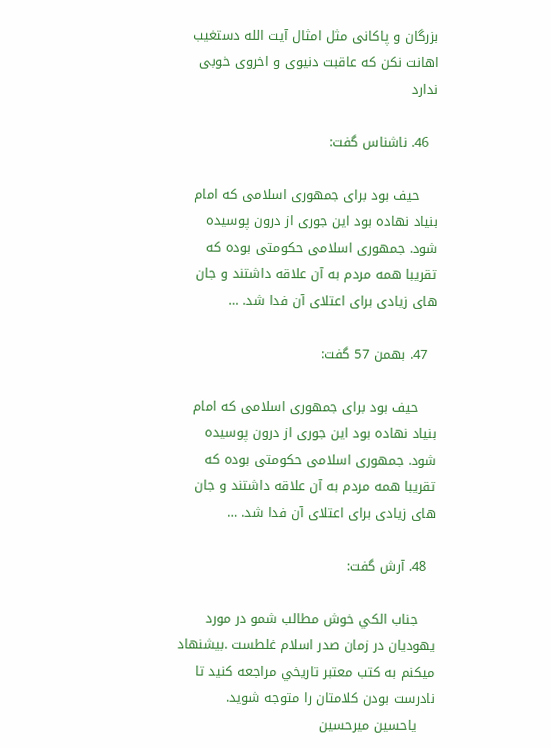بزرگان و پاکانی مثل امثال آیت الله دستغیب اهانت نکن که عاقبت دنیوی و اخروی خوبی ندارد

  46. ناشناس گفت:

    حیف بود برای جمهوری اسلامی که امام بنیاد نهاده بود این جوری از درون پوسیده شود. جمهوری اسلامی حکومتی بوده که تقریبا همه مردم به آن علاقه داشتند و جان های زیادی برای اعتلای آن فدا شد. …

  47. بهمن 57 گفت:

    حیف بود برای جمهوری اسلامی که امام بنیاد نهاده بود این جوری از درون پوسیده شود. جمهوری اسلامی حکومتی بوده که تقریبا همه مردم به آن علاقه داشتند و جان های زیادی برای اعتلای آن فدا شد. …

  48. آرش گفت:

    جناب الكي خوش مطالب شمو در مورد يهوديان در زمان صدر اسلام غلطست .بيشنهاد ميكنم به كتب معتبر تاريخي مراجعه كنيد تا نادرست بودن كلامتان را متوجه شويد.
    ياحسين ميرحسين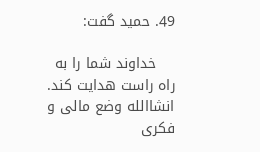49. حمید گفت:

    خداوند شما را به راه راست هدایت کند. انشاالله وضع مالی و فکری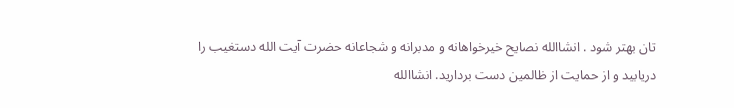تان بهتر شود . انشاالله نصایح خیرخواهانه و مدبرانه و شجاعانه حضرت آیت الله دستغیب را دریابید و از حمایت از ظالمین دست بردارید. انشاالله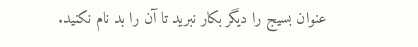عنوان بسیج را دیگر بکار نبرید تا آن را بد نام نکنید.